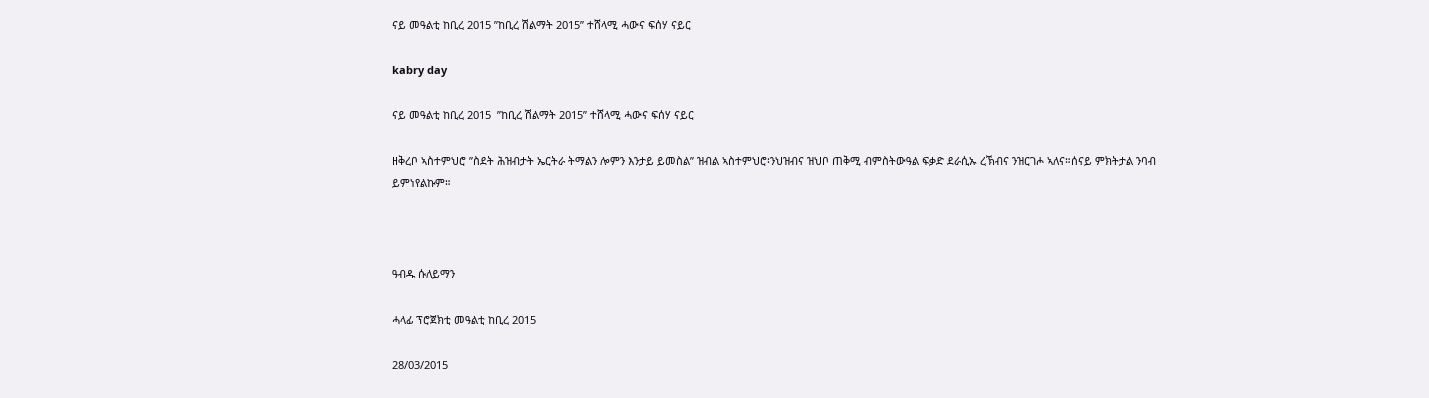ናይ መዓልቲ ከቢረ 2015 ”ከቢረ ሽልማት 2015” ተሸላሚ ሓውና ፍሰሃ ናይር

kabry day

ናይ መዓልቲ ከቢረ 2015  ”ከቢረ ሽልማት 2015” ተሸላሚ ሓውና ፍሰሃ ናይር

ዘቅረቦ ኣስተምህሮ ”ስደት ሕዝብታት ኤርትራ ትማልን ሎምን እንታይ ይመስል” ዝብል ኣስተምህሮ፡ንህዝብና ዝህቦ ጠቅሚ ብምስትውዓል ፍቃድ ደራሲኡ ረኽብና ንዝርገሖ ኣለና።ሰናይ ምክትታል ንባብ ይምነየልኩም።



ዓብዱ ሱለይማን

ሓላፊ ፕሮጀክቲ መዓልቲ ከቢረ 2015

28/03/2015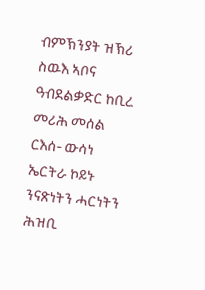ብምኽንያት ዝኽሪ  ስዉእ ኣቦና ዓብደልቃድር ከቢረ መሪሕ መሰል ርእሰ- ውሳነ ኤርትራ ኮይኑ ንናጽነትን ሓርነትን ሕዝቢ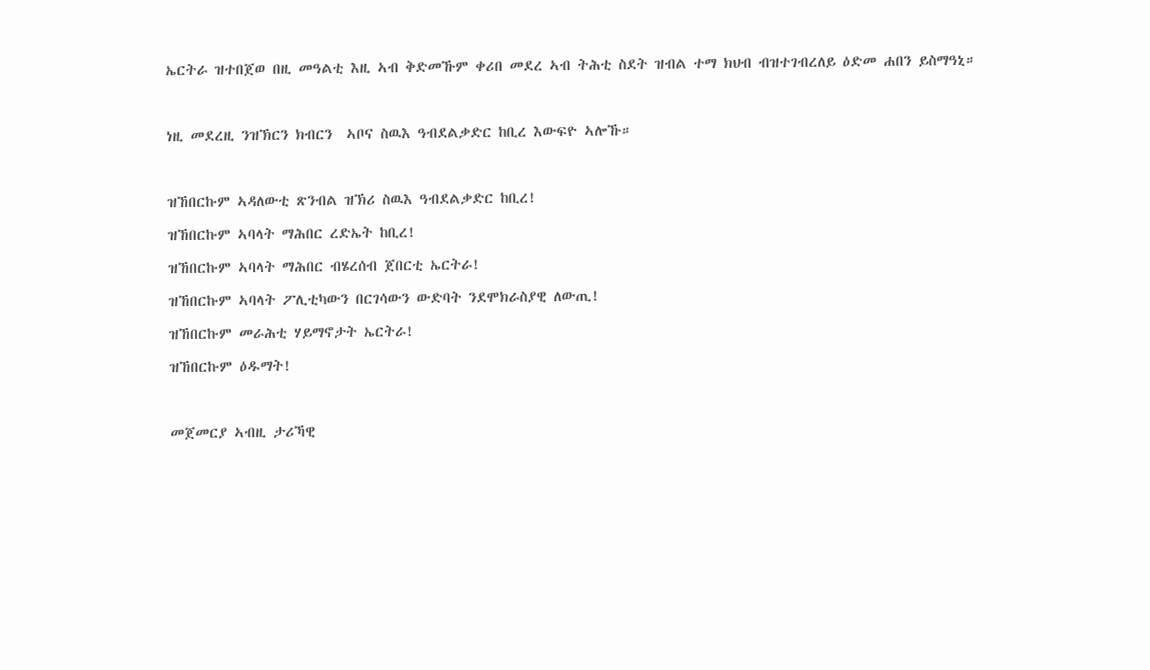ኤርትራ ዝተበጀወ በዚ መዓልቲ እዚ ኣብ ቅድመኹም ቀሪበ መደረ ኣብ ትሕቲ ስደት ዝብል ተማ ክህብ ብዝተገብረለይ ዕድመ ሐበን ይስማዓኒ።



ነዚ መደረዚ ንዝኽርን ክብርን  ኣቦና ስዉእ ዓብደልቃድር ከቢረ እውፍዮ ኣሎኹ።



ዝኸበርኩም ኣዳለውቲ ጽንብል ዝኽሪ ስዉእ ዓብደልቃድር ከቢረ!

ዝኸበርኩም ኣባላት ማሕበር ረድኤት ከቢረ!

ዝኸበርኩም ኣባላት ማሕበር ብሄረሰብ ጀበርቲ ኤርትራ!

ዝኸበርኩም ኣባላት ፖሊቲካውን በርገሳውን ውድባት ንደሞክራስያዊ ለውጢ!

ዝኸበርኩም መራሕቲ ሃይማኖታት ኤርትራ!

ዝኸበርኩም ዕዱማት!



መጀመርያ ኣብዚ ታሪኻዊ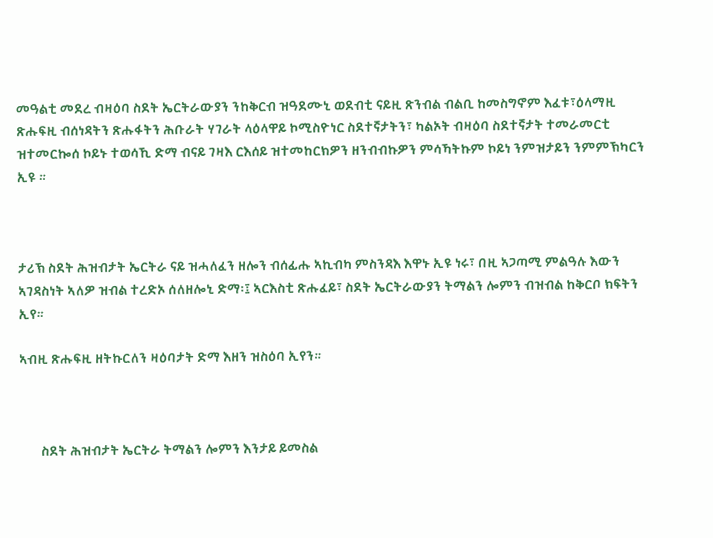መዓልቲ መደረ ብዛዕባ ስደት ኤርትራውያን ንከቅርብ ዝዓደሙኒ ወደብቲ ናይዚ ጽንብል ብልቢ ከመስግኖም እፈቱ፣ዕላማዚ ጽሑፍዚ ብሰነዳትን ጽሑፋትን ሕቡራት ሃገራት ላዕላዋይ ኮሚስዮነር ስደተኛታትን፣ ካልኦት ብዛዕባ ስደተኛታት ተመራመርቲ ዝተመርኰሰ ኮይኑ ተወሳኺ ድማ ብናይ ገዛእ ርእሰይ ዝተመከርክዎን ዘንብብኩዎን ምሳኻትኩም ኮይነ ንምዝታይን ንምምኽካርን ኢዩ ።



ታሪኽ ስደት ሕዝብታት ኤርትራ ናይ ዝሓለፈን ዘሎን ብሰፊሑ ኣኪብካ ምስንዳእ እዋኑ ኢዩ ነሩ፣ በዚ ኣጋጣሚ ምልዓሉ እውን ኣገዳስነት ኣለዎ ዝብል ተረድኦ ሰለዘሎኒ ድማ፡፤ ኣርእስቲ ጽሑፈይ፣ ስደት ኤርትራውያን ትማልን ሎምን ብዝብል ከቅርቦ ክፍትን ኢየ።

ኣብዚ ጽሑፍዚ ዘትኩርለን ዛዕባታት ድማ እዘን ዝስዕባ ኢየን።



       ስደት ሕዝብታት ኤርትራ ትማልን ሎምን እንታይ ይመስል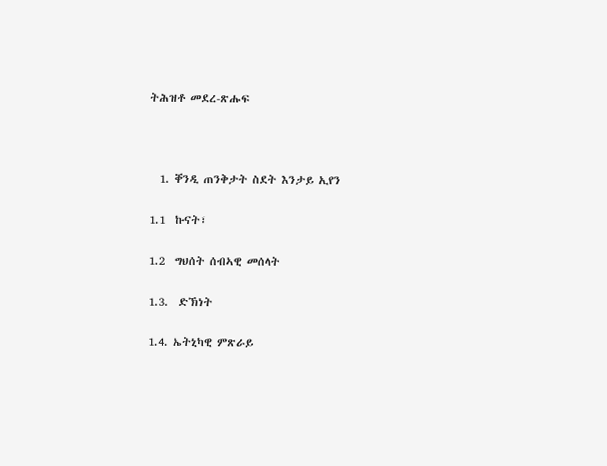ትሕዝቶ መደረ-ጽሑፍ



  1. ቐንዲ ጠንቅታት ስደት እንታይ ኢየን

1.1  ኩናት፣

1.2  ግህሰት ሰብኣዊ መሰላት

1.3.  ድኽነት

1.4. ኤትኒካዊ ምጽራይ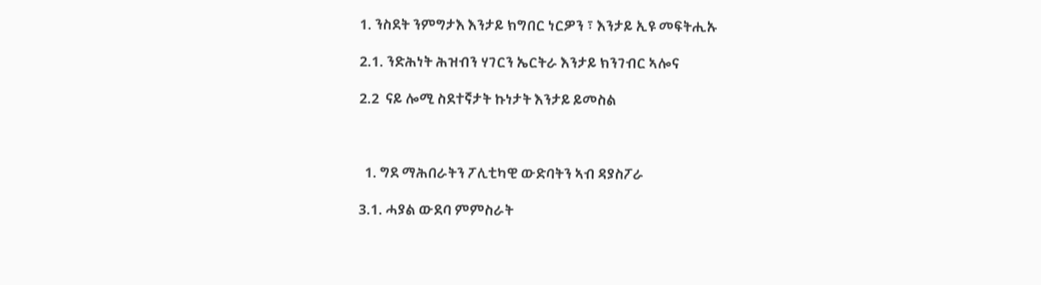1. ንስደት ንምግታእ እንታይ ክግበር ነርዎን ፣ እንታይ ኢዩ መፍትሒኡ

2.1. ንድሕነት ሕዝብን ሃገርን ኤርትራ እንታይ ክንገብር ኣሎና

2.2  ናይ ሎሚ ስደተኛታት ኩነታት እንታይ ይመስል



  1. ግደ ማሕበራትን ፖሊቲካዊ ውድባትን ኣብ ዳያስፖራ

3.1. ሓያል ውደባ ምምስራት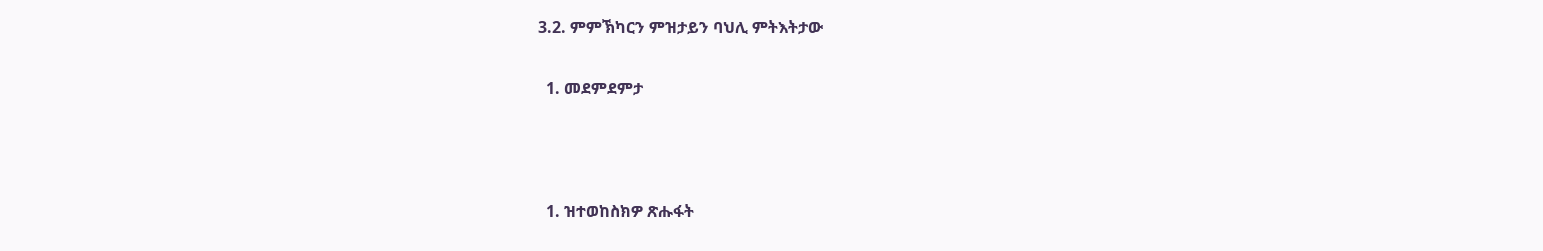3.2. ምምኽካርን ምዝታይን ባህሊ ምትእትታው

  1. መደምደምታ



  1. ዝተወከስክዎ ጽሑፋት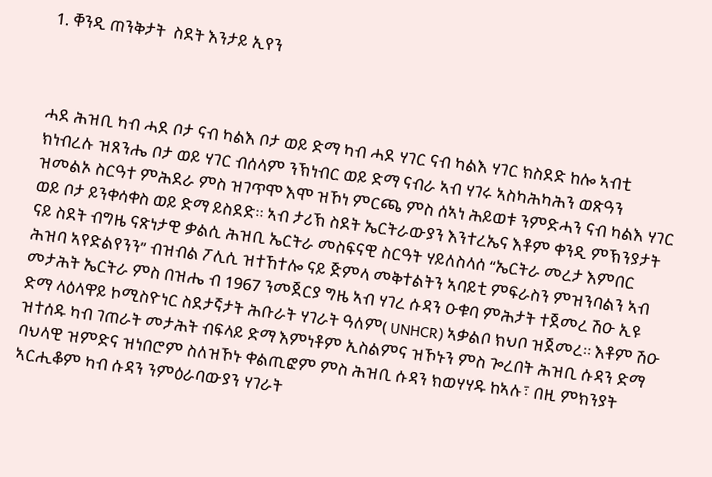1. ቐንዲ ጠንቅታት  ስደት እንታይ ኢየን



ሓደ ሕዝቢ ካብ ሓደ ቦታ ናብ ካልእ ቦታ ወይ ድማ ካብ ሓደ ሃገር ናብ ካልእ ሃገር ክስደድ ከሎ ኣብቲ ክነብረሉ ዝጸንሔ ቦታ ወይ ሃገር ብሰላም ንኽነብር ወይ ድማ ናብራ ኣብ ሃገሩ ኣስካሕካሕን ወጽዓን ዝመልኦ ስርዓተ ምሕደራ ምስ ዝገጥሞ እሞ ዝኾነ ምርጫ ምስ ሰኣነ ሕይወቱ ንምድሓን ናብ ካልእ ሃገር ወይ ቦታ ይንቀሳቀስ ወይ ድማ ይስደድ። ኣብ ታሪኽ ስደት ኤርትራውያን እንተረኤና እቶም ቀንዲ ምኽንያታት ናይ ስደት ብግዜ ናጽነታዊ ቃልሲ ሕዝቢ ኤርትራ መስፍናዊ ስርዓት ሃይለስላሰ “ኤርትራ መረታ እምበር ሕዝባ ኣየድልየንን” ብዝብል ፖሊሲ ዝተኸተሎ ናይ ጅምላ መቅተልትን ኣባይቲ ምፍራስን ምዝንባልን ኣብ መታሕት ኤርትራ ምስ በዝሔ ብ 1967 ንመጀርያ ግዜ ኣብ ሃገረ ሱዳን ዑቁባ ምሕታት ተጀመረ ሽዑ ኢዩ ድማ ላዕላዋይ ኮሚስዮነር ስደታኛታት ሕቡራት ሃገራት ዓለም( UNHCR) ኣቃልቦ ክህቦ ዝጀመረ። እቶም ሽዑ ዝተሰዱ ካብ ገጠራት መታሕት ብፍላይ ድማ እምነቶም ኢስልምና ዝኾኑን ምስ ጐረበት ሕዝቢ ሱዳን ድማ ባህላዊ ዝምድና ዝነበሮም ስለዝኾኑ ቀልጢፎም ምስ ሕዝቢ ሱዳን ክወሃሃዱ ከኣሉ፣ በዚ ምክንያት ኣርሒቆም ካብ ሱዳን ንምዕራባውያን ሃገራት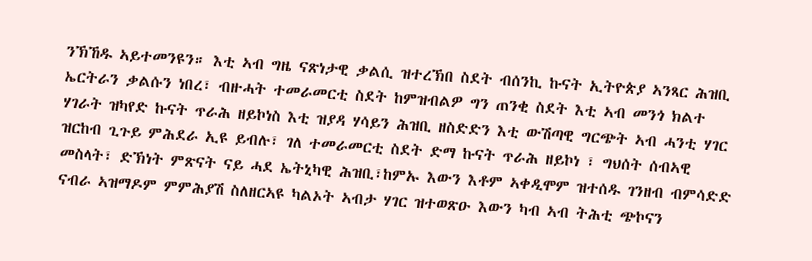ንኽኸዱ ኣይተመንዩን። እቲ ኣብ ግዜ ናጽነታዊ ቃልሲ ዝተረኽበ ስደት ብሰንኪ ኩናት ኢትዮጵያ ኣንጻር ሕዝቢ ኤርትራን ቃልሱን ነበረ፣ ብዙሓት ተመራመርቲ ስደት ከምዝብልዎ ግን ጠንቂ ስደት እቲ ኣብ መንጎ ክልተ ሃገራት ዝካየድ ኩናት ጥራሕ ዘይኮነስ እቲ ዝያዳ ሃሳይን ሕዝቢ ዘስድድን እቲ ውሽጣዊ ግርጭት ኣብ ሓንቲ ሃገር ዝርከብ ጊጉይ ምሕደራ ኢዩ ይብሉ፣ ገለ ተመራመርቲ ስደት ድማ ኩናት ጥራሕ ዘይኮነ ፣ ግህሰት ሰብኣዊ መስላት፣ ድኽነት ምጽናት ናይ ሓደ ኤትኒካዊ ሕዝቢ፣ከምኡ እውን እቶም ኣቀዲሞም ዝተሰዱ ገንዘብ ብምሳድድ ናብራ ኣዝማዶም ምምሕያሽ ስለዘርኣዩ ካልኦት ኣብታ ሃገር ዝተወጽዑ እውን ካብ ኣብ ትሕቲ ጭኮናን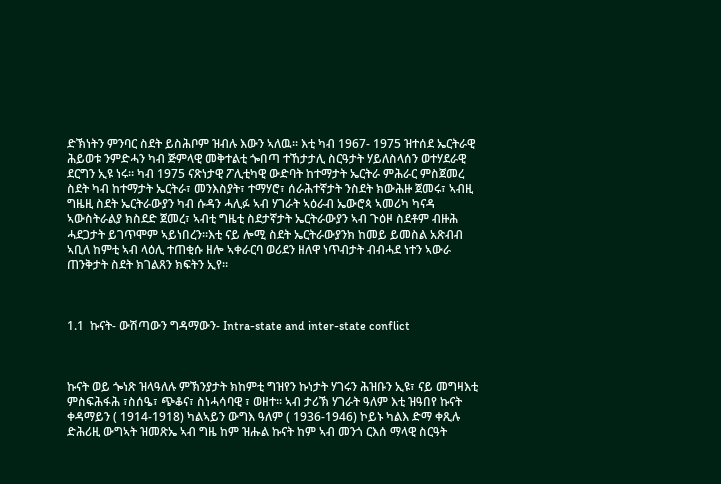ድኽነትን ምንባር ስደት ይስሕቦም ዝብሉ እውን ኣለዉ። እቲ ካብ 1967- 1975 ዝተሰደ ኤርትራዊ ሕይወቱ ንምድሓን ካብ ጅምላዊ መቅተልቲ ጐበጣ ተኸታታሊ ስርዓታት ሃይለስላሰን ወተሃደራዊ ደርግን ኢዩ ነሩ። ካብ 1975 ናጽነታዊ ፖሊቲካዊ ውድባት ከተማታት ኤርትራ ምሕራር ምስጀመረ ስደት ካብ ከተማታት ኤርትራ፣ መንእስያት፣ ተማሃሮ፣ ሰራሕተኛታት ንስደት ክውሕዙ ጀመሩ፣ ኣብዚ ግዜዚ ስደት ኤርትራውያን ካብ ሱዳን ሓሊፉ ኣብ ሃገራት ኣዕራብ ኤውሮጳ ኣመሪካ ካናዳ ኣውስትራልያ ክስደድ ጀመረ፣ ኣብቲ ግዜቲ ስደታኛታት ኤርትራውያን ኣብ ጉዕዞ ስደቶም ብዙሕ ሓደጋታት ይገጥሞም ኣይነበረን።እቲ ናይ ሎሚ ስደት ኤርትራውያንክ ከመይ ይመስል አጽብብ ኣቢለ ከምቲ ኣብ ላዕሊ ተጠቂሱ ዘሎ ኣቀራርባ ወሪደን ዘለዋ ነጥብታት ብብሓደ ነተን ኣውራ ጠንቅታት ስደት ክገልጸን ክፍትን ኢየ።



1.1  ኩናት- ውሽጣውን ግዳማውን- Intra-state and inter-state conflict



ኩናት ወይ ጐነጽ ዝላዓለሉ ምኽንያታት ክከምቲ ግዝየን ኩነታት ሃገሩን ሕዝቡን ኢዩ፣ ናይ መግዛእቲ ምስፍሕፋሕ ፣ስሰዔ፣ ጭቆና፣ ስነሓሳባዊ ፣ ወዘተ። ኣብ ታሪኽ ሃገራት ዓለም እቲ ዝዓበየ ኩናት ቀዳማይን ( 1914-1918) ካልኣይን ውግእ ዓለም ( 1936-1946) ኮይኑ ካልእ ድማ ቀጺሉ ድሕሪዚ ውግኣት ዝመጽኤ ኣብ ግዜ ከም ዝሑል ኩናት ከም ኣብ መንጎ ርእሰ ማላዊ ስርዓት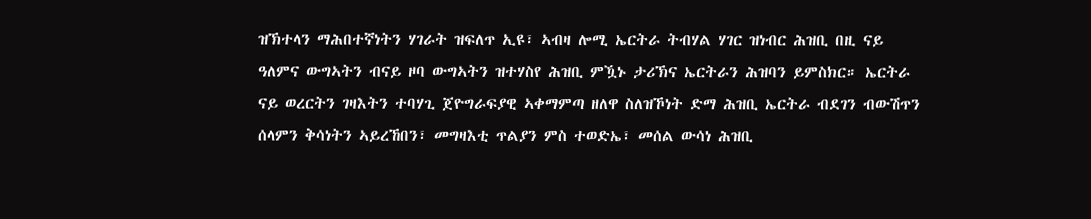ዝኽተላን ማሕበተኛነትን ሃገራት ዝፍለጥ ኢዩ፣ ኣብዛ ሎሚ ኤርትራ ትብሃል ሃገር ዝነብር ሕዝቢ በዚ ናይ ዓለምና ውግኣትን ብናይ ዞባ ውግኣትን ዝተሃስየ ሕዝቢ ምዃኑ ታሪኽና ኤርትራን ሕዝባን ይምስክር። ኤርትራ ናይ ወረርትን ገዛእትን ተባሃጊ ጀዮግራፍያዊ ኣቀማምጣ ዘለዋ ስለዝኾነት ድማ ሕዝቢ ኤርትራ ብደገን ብውሽጥን ሰላምን ቅሳነትን ኣይረኸበን፣ መግዛእቲ ጥልያን ምስ ተወድኤ፣ መሰል ውሳነ ሕዝቢ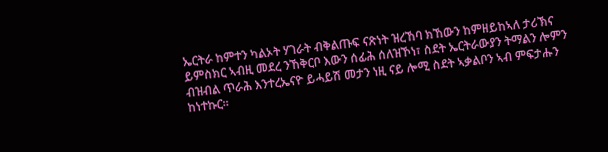ኤርትራ ከምተን ካልኦት ሃገራት ብቅልጡፍ ናጽነት ዝረኸባ ክኸውን ከምዘይከኣለ ታሪኽና ይምስክር ኣብዚ መደረ ንኸቅርቦ እውን ሰፊሕ ሰለዝኾነ፣ ስደት ኤርትራውያን ትማልን ሎምን ብዝብል ጥራሕ እንተረኤናዮ ይሓይሽ መታን ነዚ ናይ ሎሚ ስደት ኣቃልቦን ኣብ ምፍታሑን ከነተኩር።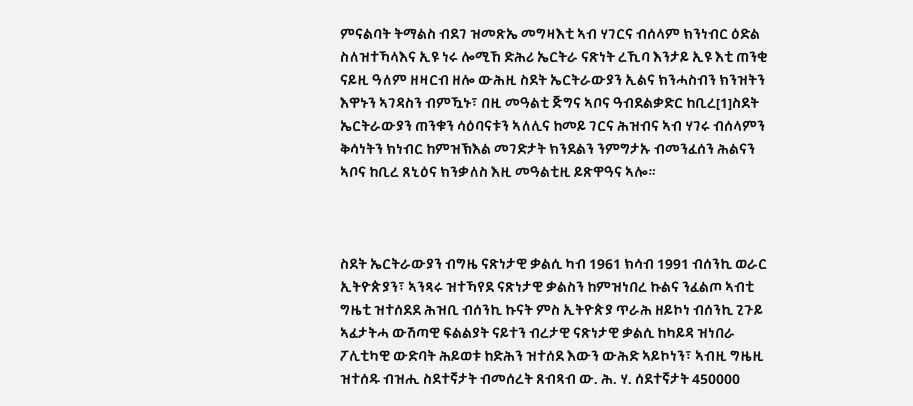ምናልባት ትማልስ ብደገ ዝመጽኤ መግዛእቲ ኣብ ሃገርና ብሰላም ክንነብር ዕድል ስለዝተኻላእና ኢዩ ነሩ ሎሚኸ ድሕሪ ኤርትራ ናጽነት ረኺባ እንታይ ኢዩ እቲ ጠንቂ ናይዚ ዓለም ዘዛርብ ዘሎ ውሕዚ ስደት ኤርትራውያን ኢልና ክንሓስብን ክንዝትን እዋኑን ኣገዳስን ብምዃኑ፣ በዚ መዓልቲ ጅግና ኣቦና ዓብደልቃድር ከቢረ[1]ስደት ኤርትራውያን ጠንቁን ሳዕባናቱን ኣለሊና ከመይ ገርና ሕዝብና ኣብ ሃገሩ ብሰላምን ቅሳነትን ክነብር ከምዝኽእል መገድታት ክንደልን ንምግታኡ ብመንፈሰን ሕልናን ኣቦና ከቢረ ጸኒዕና ክንቃለስ እዚ መዓልቲዚ ይጽዋዓና ኣሎ።



ስደት ኤርትራውያን ብግዜ ናጽነታዊ ቃልሲ ካብ 1961 ክሳብ 1991 ብሰንኪ ወራር ኢትዮጵያን፣ ኣንጻሩ ዝተኻየደ ናጽነታዊ ቃልስን ከምዝነበረ ኩልና ንፈልጦ ኣብቲ ግዜቲ ዝተሰደደ ሕዝቢ ብሰንኪ ኩናት ምስ ኢትዮጵያ ጥራሕ ዘይኮነ ብሰንኪ ጊጉይ ኣፈታትሓ ውሽጣዊ ፍልልያት ናይተን ብረታዊ ናጽነታዊ ቃልሲ ከካይዳ ዝነበራ ፖሊቲካዊ ውድባት ሕይወቱ ከድሕን ዝተሰደ እውን ውሕድ ኣይኮነን፣ ኣብዚ ግዜዚ ዝተሰዱ ብዝሒ ስደተኛታት ብመሰረት ጸብጻብ ው. ሕ. ሃ. ሰደተኛታት 450000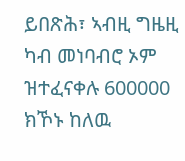ይበጽሕ፣ ኣብዚ ግዜዚ ካብ መነባብሮ ኦም ዝተፈናቀሉ 600000 ክኾኑ ከለዉ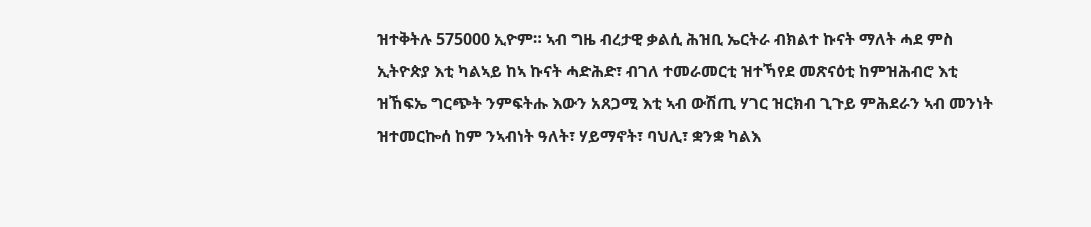ዝተቅትሉ 575000 ኢዮም። ኣብ ግዜ ብረታዊ ቃልሲ ሕዝቢ ኤርትራ ብክልተ ኩናት ማለት ሓደ ምስ ኢትዮጵያ እቲ ካልኣይ ከኣ ኩናት ሓድሕድ፣ ብገለ ተመራመርቲ ዝተኻየደ መጽናዕቲ ከምዝሕብሮ እቲ ዝኸፍኤ ግርጭት ንምፍትሑ እውን አጸጋሚ እቲ ኣብ ውሽጢ ሃገር ዝርክብ ጊጉይ ምሕደራን ኣብ መንነት ዝተመርኰሰ ከም ንኣብነት ዓለት፣ ሃይማኖት፣ ባህሊ፣ ቋንቋ ካልእ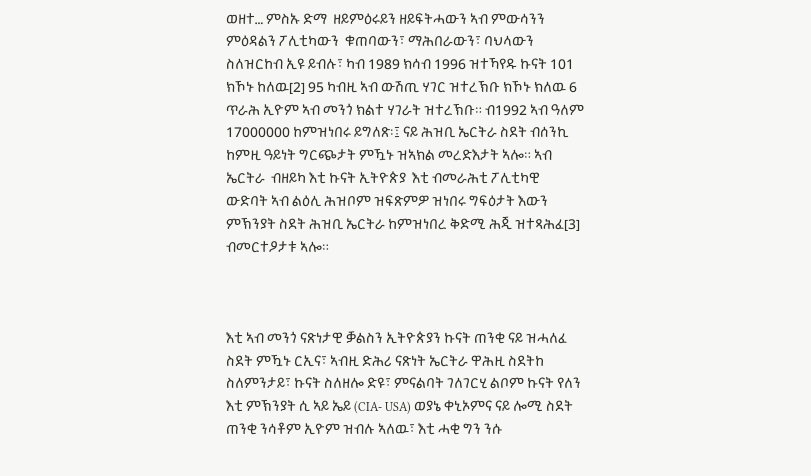ወዘተ… ምስኡ ድማ  ዘይምዕሩይን ዘይፍትሓውን ኣብ ምውሳንን ምዕዳልን ፖሊቲካውን  ቁጠባውን፣ ማሕበራውን፣ ባህላውን ስለዝርከብ ኢዩ ይብሉ፣ ካብ 1989 ክሳብ 1996 ዝተኻየዱ ኩናት 101 ክኾኑ ከለዉ[2] 95 ካብዚ ኣብ ውሽጢ ሃገር ዝተረኽቡ ክኾኑ ክለዉ 6 ጥራሕ ኢዮም ኣብ መንጎ ክልተ ሃገራት ዝተረኽቡ። ብ1992 ኣብ ዓለም 17000000 ከምዝነበሩ ይግለጽ፡፤ ናይ ሕዝቢ ኤርትራ ስደት ብሰንኪ ከምዚ ዓይነት ግርጭታት ምዃኑ ዝኣክል መረድእታት ኣሎ። ኣብ ኤርትራ  ብዘይካ እቲ ኩናት ኢትዮጵያ  እቲ ብመራሕቲ ፖሊቲካዊ ውድባት ኣብ ልዕሊ ሕዝቦም ዝፍጽምዎ ዝነበሩ ግፍዕታት እውን ምኽንያት ስደት ሕዝቢ ኤርትራ ከምዝነበረ ቅድሚ ሕጂ ዝተጻሕፈ[3] ብመርተዖታቱ ኣሎ።



እቲ ኣብ መንጎ ናጽነታዊ ቓልስን ኢትዮጵያን ኩናት ጠንቂ ናይ ዝሓለፈ ስደት ምዃኑ ርኢና፣ ኣብዚ ድሕሪ ናጽነት ኤርትራ ዋሕዚ ስደትከ ስለምንታይ፣ ኩናት ስለዘሎ ድዩ፣ ምናልባት ገለገርሂ ልቦም ኩናት የለን እቲ ምኽንያት ሲ ኣይ ኤይ (CIA- USA) ወያኔ ቀኒኦምና ናይ ሎሚ ስደት ጠንቂ ንሳቶም ኢዮም ዝብሉ ኣለዉ፣ እቲ ሓቂ ግን ንሱ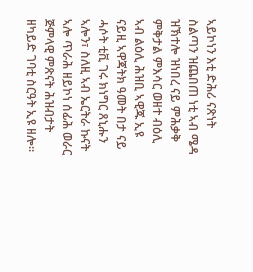ኣይኮነን እቲ ድሕሪ ናጽነት ስልጣን ዝጨበጠ ነቲ ኣብ ሜዳ ዝኽተሎ ዝነበረ ናይ ምሕቃቅ ምቅታል ምእሳር ወዘተ ብዕሊ ኣብ ልዕሊ ሕዝቢ ኣዊጁ ኢዩ ናይዚ ኣዋጃትክ ዓመት በታ ናይ ሓሶት ቲቪ ገሩ ክነግር ጸኒሑን ኣሎን፣ ስለዚ ኣብ ኤርትራ ኩናት ኣሎ ጥራሕ ዘይኮነ ሰፊሕ ወራር ጅምላዊ ምጽናት ሕዝብታት ዘካይድ ገባቲ ስርዓት ኢዩ ዘሎ።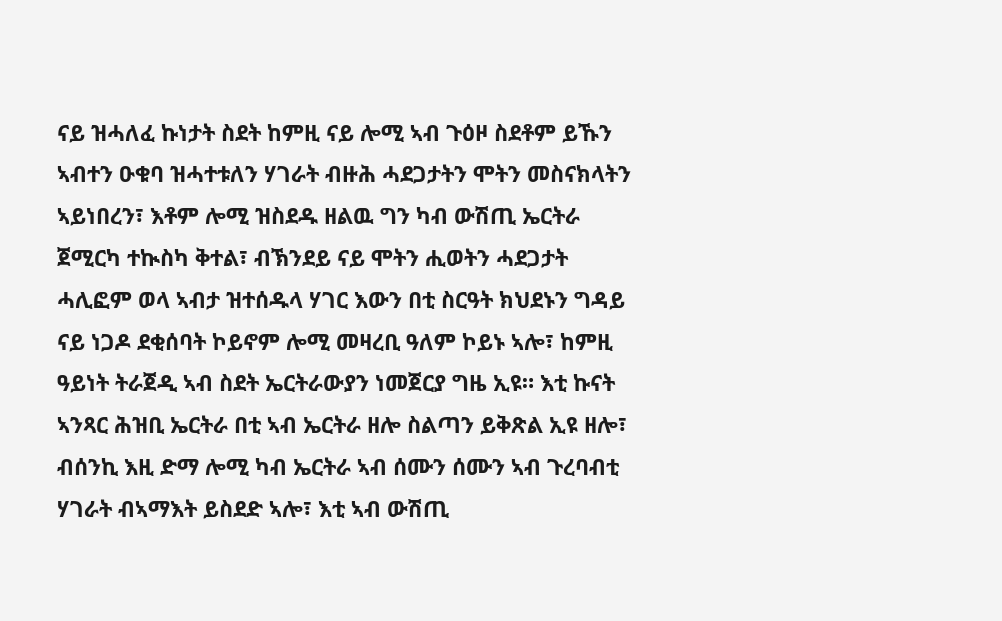ናይ ዝሓለፈ ኩነታት ስደት ከምዚ ናይ ሎሚ ኣብ ጉዕዞ ስደቶም ይኹን ኣብተን ዑቁባ ዝሓተቱለን ሃገራት ብዙሕ ሓደጋታትን ሞትን መስናክላትን ኣይነበረን፣ እቶም ሎሚ ዝስደዱ ዘልዉ ግን ካብ ውሽጢ ኤርትራ ጀሚርካ ተኲስካ ቅተል፣ ብኽንደይ ናይ ሞትን ሒወትን ሓደጋታት ሓሊፎም ወላ ኣብታ ዝተሰዱላ ሃገር እውን በቲ ስርዓት ክህደኑን ግዳይ ናይ ነጋዶ ደቂሰባት ኮይኖም ሎሚ መዛረቢ ዓለም ኮይኑ ኣሎ፣ ከምዚ ዓይነት ትራጀዲ ኣብ ስደት ኤርትራውያን ነመጀርያ ግዜ ኢዩ። እቲ ኩናት ኣንጻር ሕዝቢ ኤርትራ በቲ ኣብ ኤርትራ ዘሎ ስልጣን ይቅጽል ኢዩ ዘሎ፣ ብሰንኪ እዚ ድማ ሎሚ ካብ ኤርትራ ኣብ ሰሙን ሰሙን ኣብ ጉረባብቲ ሃገራት ብኣማእት ይስደድ ኣሎ፣ እቲ ኣብ ውሽጢ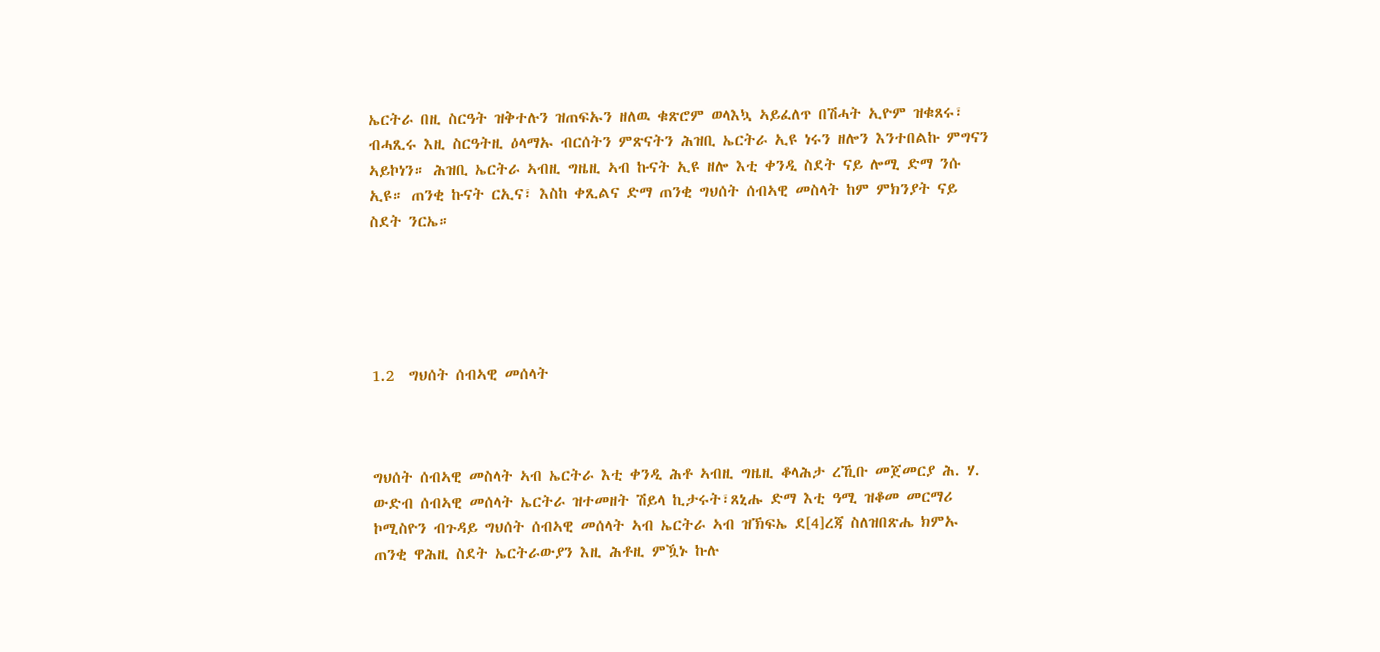ኤርትራ በዚ ስርዓት ዝቅተሉን ዝጠፍኡን ዘለዉ ቁጽሮም ወላእኳ ኣይፈለጥ በሽሓት ኢዮም ዝቁጸሩ፣ ብሓጺሩ እዚ ስርዓትዚ ዕላማኡ ብርሰትን ምጽናትን ሕዝቢ ኤርትራ ኢዩ ነሩን ዘሎን እንተበልኩ ምግናን ኣይኮነን። ሕዝቢ ኤርትራ ኣብዚ ግዜዚ ኣብ ኩናት ኢዩ ዘሎ እቲ ቀንዲ ስደት ናይ ሎሚ ድማ ንሱ ኢዩ። ጠንቂ ኩናት ርኢና፣ እስከ ቀጺልና ድማ ጠንቂ ግህሰት ሰብኣዊ መስላት ከም ምክንያት ናይ ስደት ንርኤ።





1.2  ግህሰት ሰብኣዊ መሰላት



ግህሰት ሰብኣዊ መስላት ኣብ ኤርትራ እቲ ቀንዲ ሕቶ ኣብዚ ግዜዚ ቆላሕታ ረኺቡ መጀመርያ ሕ. ሃ. ውድብ ሰብኣዊ መሰላት ኤርትራ ዝተመዘት ሽይላ ኪታሩት፣ጸኒሑ ድማ እቲ ዓሚ ዝቆመ መርማሪ ኮሚስዮን ብጉዳይ ግህሰት ሰብኣዊ መሰላት ኣብ ኤርትራ ኣብ ዝኽፍኤ ደ[4]ረጃ ስለዝበጽሔ ክምኡ ጠንቂ ዋሕዚ ስደት ኤርትራውያን እዚ ሕቶዚ ምዃኑ ኩሉ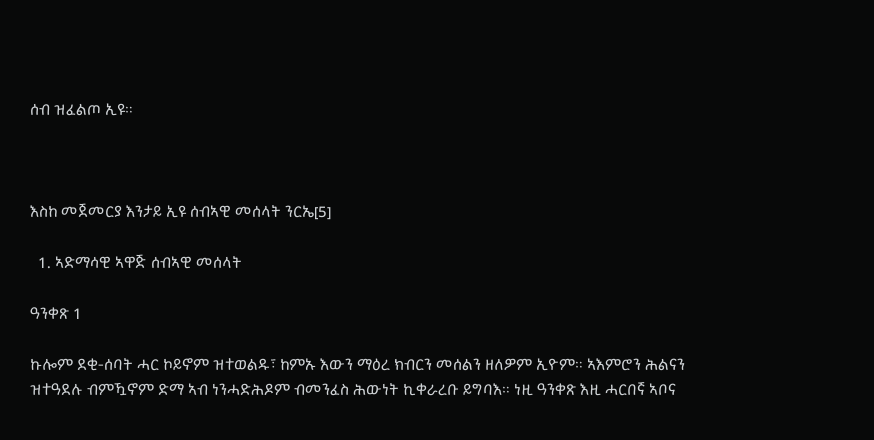ሰብ ዝፈልጦ ኢዩ።



እስከ መጀመርያ እንታይ ኢዩ ሰብኣዊ መሰላት ንርኤ[5]

  1. ኣድማሳዊ ኣዋጅ ሰብኣዊ መሰላት

ዓንቀጽ 1

ኩሎም ደቂ-ሰባት ሓር ኮይኖም ዝተወልዱ፣ ከምኡ እውን ማዕረ ክብርን መሰልን ዘለዎም ኢዮም። ኣእምሮን ሕልናን ዝተዓደሉ ብምዃኖም ድማ ኣብ ነንሓድሕዶም ብመንፈስ ሕውነት ኪቀራረቡ ይግባእ። ነዚ ዓንቀጽ እዚ ሓርበኛ ኣቦና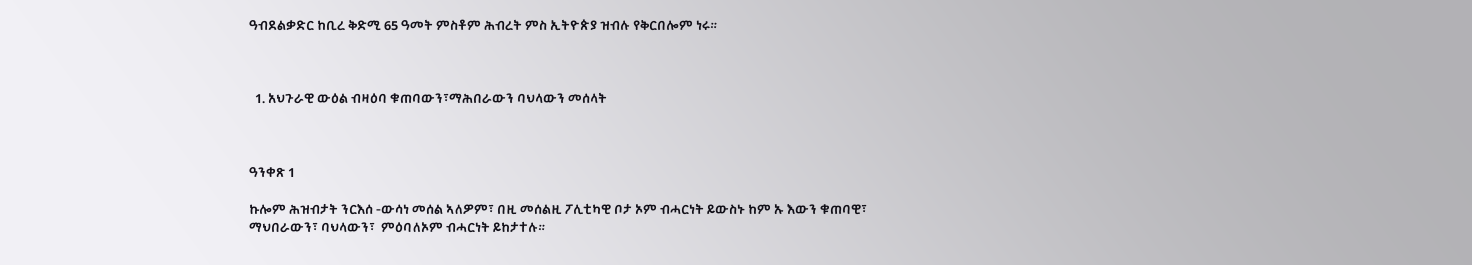ዓብደልቃድር ከቢረ ቅድሚ 65 ዓመት ምስቶም ሕብረት ምስ ኢትዮጵያ ዝብሉ የቅርበሎም ነሩ።



  1. አህጉራዊ ውዕል ብዛዕባ ቁጠባውን፣ማሕበራውን ባህላውን መሰላት



ዓንቀጽ 1

ኩሎም ሕዝብታት ንርእሰ -ውሳነ መሰል ኣለዎም፣ በዚ መሰልዚ ፖሊቲካዊ ቦታ ኦም ብሓርነት ይውስኑ ከም ኡ እውን ቁጠባዊ፣ ማህበራውን፣ ባህላውን፣  ምዕባለኦም ብሓርነት ይከታተሉ።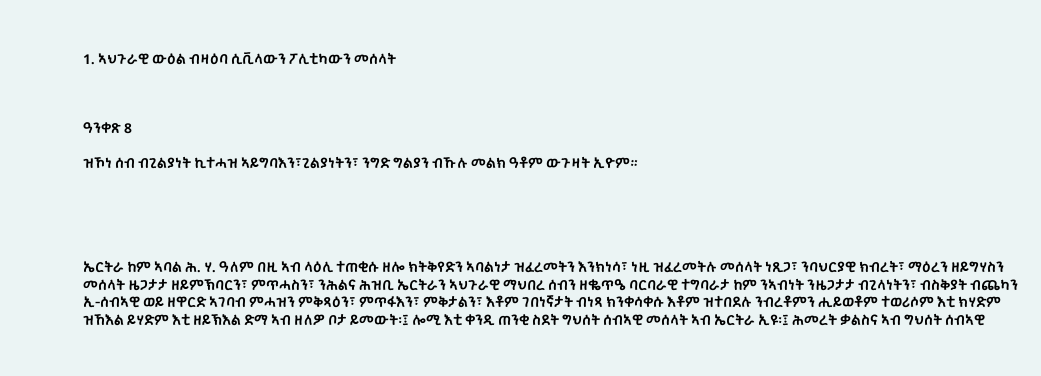1. ኣህጉራዊ ውዕል ብዛዕባ ሲቪላውን ፖሊቲካውን መሰላት



ዓንቀጽ 8

ዝኾነ ሰብ ብጊልያነት ኪተሓዝ ኣይግባእን፣ጊልያነትን፣ ንግድ ግልያን ብኹሉ መልክ ዓቶም ውጉዛት ኢዮም።





ኤርትራ ከም ኣባል ሕ. ሃ. ዓለም በዚ ኣብ ላዕሊ ተጠቂሱ ዘሎ ክትቅየድን ኣባልነታ ዝፈረመትን እንክነሳ፣ ነዚ ዝፈረመትሉ መሰላት ነጺጋ፣ ንባህርያዊ ክብረት፣ ማዕረን ዘይግሃስን መሰላት ዜጋታታ ዘይምኽባርን፣ ምጥሓስን፣ ንሕልና ሕዝቢ ኤርትራን ኣህጉራዊ ማህበረ ሰብን ዘቈጥዔ ባርባራዊ ተግባራታ ከም ንኣብነት ንዜጋታታ ብጊላነትን፣ ብስቅያት ብጨካን ኢ-ሰብኣዊ ወይ ዘዋርድ ኣገባብ ምሓዝን ምቅጻዕን፣ ምጥፋእን፣ ምቅታልን፣ እቶም ገበነኛታት ብነጻ ክንቀሳቀሱ እቶም ዝተበደሉ ንብረቶምን ሒይወቶም ተወሪሶም እቲ ክሃድም ዝኸእል ይሃድም እቲ ዘይኽእል ድማ ኣብ ዘለዎ ቦታ ይመውት፡፤ ሎሚ እቲ ቀንዲ ጠንቂ ስደት ግህሰት ሰብኣዊ መሰላት ኣብ ኤርትራ ኢዩ፡፤ ሕመረት ቃልስና ኣብ ግህሰት ሰብኣዊ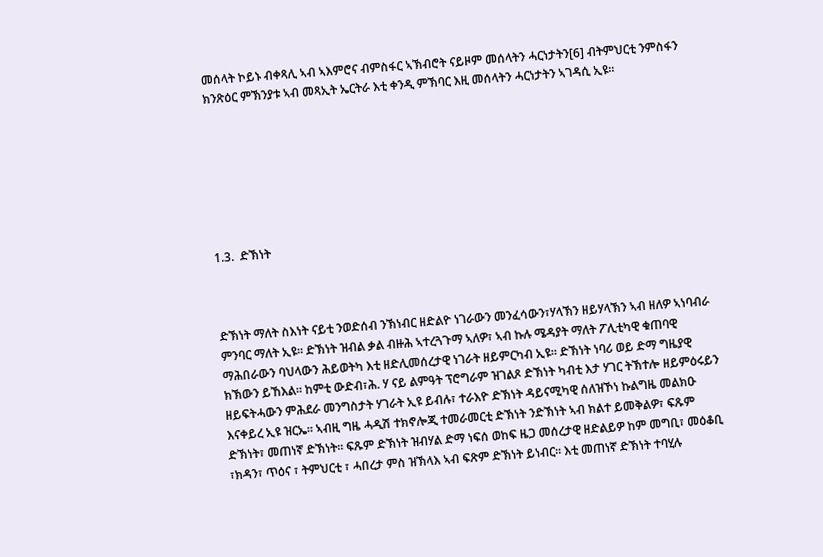መሰላት ኮይኑ ብቀጻሊ ኣብ ኣእምሮና ብምስፋር ኣኽብሮት ናይዞም መሰላትን ሓርነታትን[6] ብትምህርቲ ንምስፋን ክንጽዕር ምኽንያቱ ኣብ መጻኢት ኤርትራ እቲ ቀንዲ ምኽባር እዚ መሰላትን ሓርነታትን ኣገዳሲ ኢዩ።







1.3.  ድኽነት



ድኽነት ማለት ስእነት ናይቲ ንወድሰብ ንኽነብር ዘድልዮ ነገራውን መንፈሳውን፣ሃላኽን ዘይሃላኽን ኣብ ዘለዎ ኣነባብራ ምንባር ማለት ኢዩ። ድኽነት ዝብል ቃል ብዙሕ ኣተረጓጉማ ኣለዎ፣ ኣብ ኩሉ ሜዳያት ማለት ፖሊቲካዊ ቁጠባዊ ማሕበራውን ባህላውን ሕይወትካ እቲ ዘድሊመሰረታዊ ነገራት ዘይምርካብ ኢዩ። ድኽነት ነባሪ ወይ ድማ ግዜያዊ ክኽውን ይኸእል። ከምቲ ውድብ፣ሕ. ሃ ናይ ልምዓት ፕሮግራም ዝገልጾ ድኽነት ካብቲ እታ ሃገር ትኽተሎ ዘይምዕሩይን ዘይፍትሓውን ምሕደራ መንግስታት ሃገራት ኢዩ ይብሉ፣ ተራእዮ ድኽነት ዳይናሚካዊ ሰለዝኾነ ኩልግዜ መልክዑ እናቀይረ ኢዩ ዝርኤ። ኣብዚ ግዜ ሓዲሽ ተክኖሎጂ ተመራመርቲ ድኽነት ንድኽነት ኣብ ክልተ ይመቅልዎ፣ ፍጹም ድኽነት፣ መጠነኛ ድኽነት። ፍጹም ድኽነት ዝብሃል ድማ ነፍሰ ወከፍ ዜጋ መሰረታዊ ዘድልይዎ ከም መግቢ፣ መዕቆቢ ፣ክዳን፣ ጥዕና ፣ ትምህርቲ ፣ ሓበረታ ምስ ዝኽላእ ኣብ ፍጽም ድኽነት ይነብር። እቲ መጠነኛ ድኽነት ተባሂሉ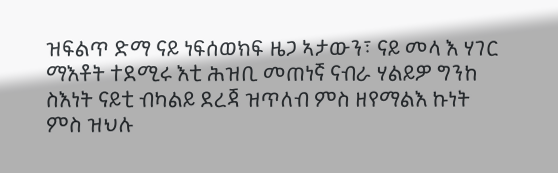ዝፍልጥ ድማ ናይ ነፍሰወክፍ ዜጋ ኣታውን፣ ናይ መላ እ ሃገር ማእቶት ተደሚሩ እቲ ሕዝቢ መጠነኛ ናብራ ሃልይዎ ግንከ ስእነት ናይቲ ብካልይ ደረጃ ዝጥለብ ምስ ዘየማልእ ኩነት ምስ ዝህሉ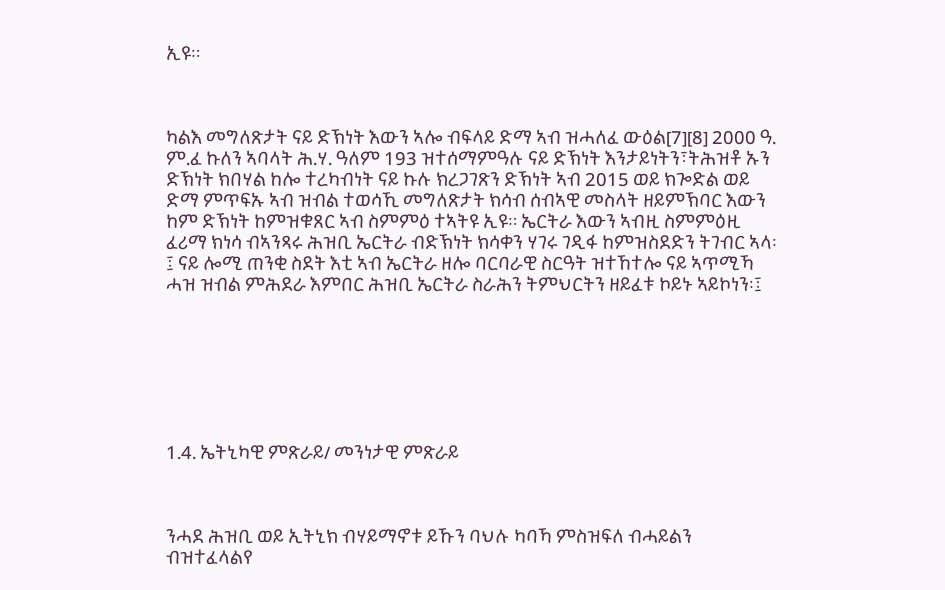ኢዩ።



ካልእ መግለጽታት ናይ ድኽነት እውን ኣሎ ብፍላይ ድማ ኣብ ዝሓለፈ ውዕል[7][8] 2000 ዓ. ም.ፈ ኩለን ኣባላት ሕ.ሃ. ዓለም 193 ዝተሰማምዓሉ ናይ ድኽነት እንታይነትን፣ትሕዝቶ ኡን ድኽነት ክበሃል ከሎ ተረካብነት ናይ ኩሉ ክረጋገጽን ድኽነት ኣብ 2015 ወይ ክጐድል ወይ ድማ ምጥፍኡ ኣብ ዝብል ተወሳኺ መግለጽታት ክሳብ ሰብኣዊ መስላት ዘይምኽባር እውን ከም ድኽነት ከምዝቁጸር ኣብ ስምምዕ ተኣትዩ ኢዩ። ኤርትራ እውን ኣብዚ ስምምዕዚ ፈሪማ ክነሳ ብኣንጻሩ ሕዝቢ ኤርትራ ብድኽነት ክሳቀን ሃገሩ ገዲፋ ከምዝስደድን ትገብር ኣላ፡፤ ናይ ሎሚ ጠንቂ ስደት እቲ ኣብ ኤርትራ ዘሎ ባርባራዊ ስርዓት ዝተኸተሎ ናይ ኣጥሚኻ ሓዝ ዝብል ምሕደራ እምበር ሕዝቢ ኤርትራ ስራሕን ትምህርትን ዘይፈቱ ኮይኑ ኣይኮነን፡፤







1.4. ኤትኒካዊ ምጽራይ/ መንነታዊ ምጽራይ



ንሓደ ሕዝቢ ወይ ኢትኒክ ብሃይማኖቱ ይኹን ባህሉ ካባኻ ምስዝፍለ ብሓይልን ብዝተፈላልየ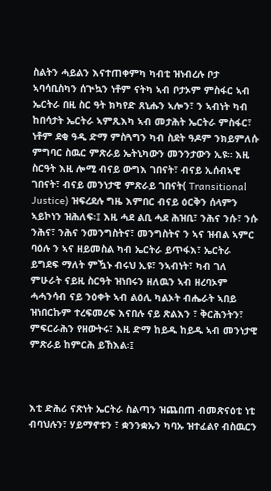ስልትን ሓይልን እናተጠቀምካ ካብቲ ዝነብረሉ ቦታ ኣባሳቢስካን ሰጒኳን ነቶም ናትካ ኣብ ቦታኦም ምስፋር ኣብ ኤርትራ በዚ ስር ዓት ክካየድ ጸኒሑን ኣሎን፣ ን ኣብነት ካብ ከበሳታት ኤርትራ ኣምጺእካ ኣብ መታሕት ኤርትራ ምስፋር፣ ነቶም ደቂ ዓዲ ድማ ምስጓግን ካብ ስደት ዓዶም ንክይምለሱ ምግባር ስዉር ምጽራይ ኤትኒካውን መንንታውን ኢዩ። እዚ ስርዓት እዚ ሎሚ ብናይ ውግእ ገበናት፣ ብናይ ኢሰብኣዊ ገበናት፣ ብናይ መንነታዊ ምጽራይ ገበናት( Transitional Justice) ዝፍረደሉ ግዜ እምበር ብናይ ዕርቅን ሰላምን ኣይኮነን ዝሕለፍ፡፤ እዚ ሓደ ልቢ ሓደ ሕዝቢ፣ ንሕና ንሱ፣ ንሱ ንሕና፣ ንሕና ንመንግስትና፣ መንግስትና ን ኣና ዝብል ኣምር ባዕሉ ን ኣና ዘይመስል ካብ ኤርትራ ይጥፋእ፣ ኤርትራ ይግደፍ ማለት ምዃኑ ብሩህ ኢዩ፣ ንኣብነት፣ ካብ ገለ ምሁራት ናይዚ ስርዓት ዝነበሩን ዘለዉን ኣብ ዘረባኦም ሓሓንሳብ ናይ ንዕቀት ኣብ ልዕሊ ካልኦት ብሔራት ኣበይ ዝነበርኩም ተረፍመረፍ እናበሉ ናይ ጽልእን ፣ ቅርሕንትን፣ ምፍርራሕን የዘውትሩ፣ እዚ ድማ ከይዱ ከይዱ ኣብ መንነታዊ ምጽራይ ከምርሕ ይኸእል፡፤



እቲ ድሕሪ ናጽነት ኤርትራ ስልጣን ዝጨበጠ ብመጽናዕቲ ነቲ ብባህሉን፣ ሃይማኖቱን ፣ ቋንንቋኡን ካባኡ ዝተፈልየ ብስዉርን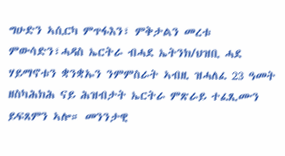ግሁድን ኣሲርካ ምጥፋእን፣ ምቅታልን መረቱ ምውሳድን፣ሓዳስ ኤርትራ ብሓደ ኤትንክ/ህዝቢ ሓደ ሃይማኖቱን ቋንቋኡን ንምምስራት ኣብዚ ዝሓለፈ 23 ዓመት ዘስካሕክሕ ናይ ሕዝብታት ኤርትራ ምጽራይ ተፈጺሙን ይፍጸምን ኣሎ። መንንታዊ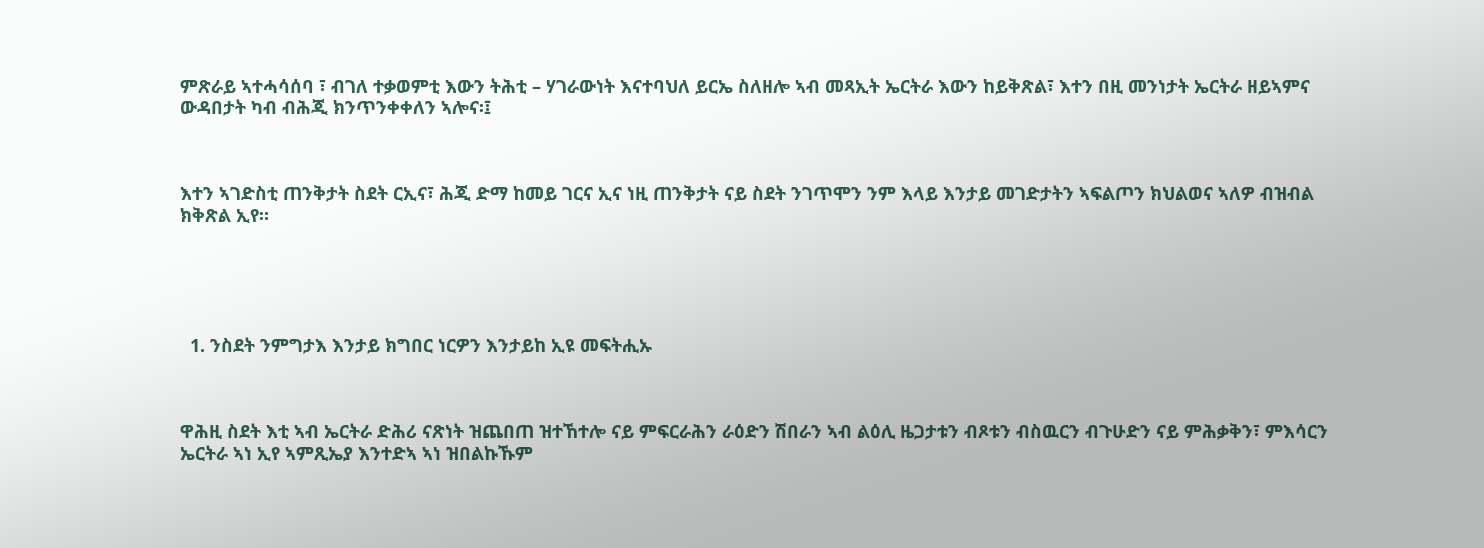ምጽራይ ኣተሓሳሰባ ፣ ብገለ ተቃወምቲ እውን ትሕቲ – ሃገራውነት እናተባህለ ይርኤ ስለዘሎ ኣብ መጻኢት ኤርትራ እውን ከይቅጽል፣ እተን በዚ መንነታት ኤርትራ ዘይኣምና ውዳበታት ካብ ብሕጂ ክንጥንቀቀለን ኣሎና፡፤



እተን ኣገድስቲ ጠንቅታት ስደት ርኢና፣ ሕጂ ድማ ከመይ ገርና ኢና ነዚ ጠንቅታት ናይ ስደት ንገጥሞን ንም እላይ እንታይ መገድታትን ኣፍልጦን ክህልወና ኣለዎ ብዝብል ክቅጽል ኢየ።





  1. ንስደት ንምግታእ እንታይ ክግበር ነርዎን እንታይከ ኢዩ መፍትሒኡ



ዋሕዚ ስደት እቲ ኣብ ኤርትራ ድሕሪ ናጽነት ዝጨበጠ ዝተኸተሎ ናይ ምፍርራሕን ራዕድን ሽበራን ኣብ ልዕሊ ዜጋታቱን ብጾቱን ብስዉርን ብጉሁድን ናይ ምሕቃቅን፣ ምእሳርን ኤርትራ ኣነ ኢየ ኣምጺኤያ እንተድኣ ኣነ ዝበልኩኹም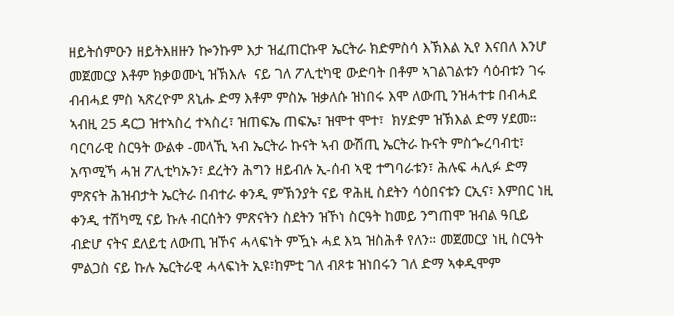ዘይትሰምዑን ዘይትእዘዙን ኰንኩም እታ ዝፈጠርኩዋ ኤርትራ ክድምስሳ እኽእል ኢየ እናበለ እንሆ መጀመርያ እቶም ክቃወሙኒ ዝኽእሉ  ናይ ገለ ፖሊቲካዊ ውድባት በቶም ኣገልገልቱን ሳዕብቱን ገሩ ብብሓደ ምስ ኣጽረዮም ጸኒሑ ድማ እቶም ምስኡ ዝቃለሱ ዝነበሩ እሞ ለውጢ ንዝሓተቱ በብሓደ ኣብዚ 25 ዳርጋ ዝተኣስረ ተኣስረ፣ ዝጠፍኤ ጠፍኤ፣ ዝሞተ ሞተ፣  ክሃድም ዝኽእል ድማ ሃደመ። ባርባራዊ ስርዓት ውልቀ -መላኺ ኣብ ኤርትራ ኩናት ኣብ ውሽጢ ኤርትራ ኩናት ምስጐረባብቲ፣ አጥሚኻ ሓዝ ፖሊቲካኡን፣ ደረትን ሕግን ዘይብሉ ኢ-ሰብ ኣዊ ተግባራቱን፣ ሕሉፍ ሓሊፉ ድማ ምጽናት ሕዝብታት ኤርትራ በብተራ ቀንዲ ምኽንያት ናይ ዋሕዚ ስደትን ሳዕበናቱን ርኢና፣ እምበር ነዚ ቀንዲ ተሽካሚ ናይ ኩሉ ብርሰትን ምጽናትን ስደትን ዝኾነ ስርዓት ከመይ ንግጠሞ ዝብል ዓቢይ ብድሆ ናትና ደለይቲ ለውጢ ዝኾና ሓላፍነት ምዃኑ ሓደ እኳ ዝስሕቶ የለን። መጀመርያ ነዚ ስርዓት ምልጋስ ናይ ኩሉ ኤርትራዊ ሓላፍነት ኢዩ፣ከምቲ ገለ ብጾቱ ዝነበሩን ገለ ድማ ኣቀዲሞም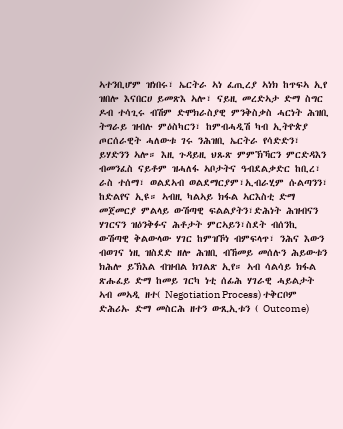ኣተንቢሆም ዝነበሩ፣ ኤርትራ ኣነ ፈጢረያ ኣነክ ከጥፍኣ ኢየ ዝበሎ እናበርሀ ይመጽእ ኣሎ፣ ናይዚ መረድኣታ ድማ ስግር ዶብ ተሳጊሩ ብሽም ድሞክራስያዊ ምንቅስቃስ ሓርነት ሕዝቢ ትግራይ ዝብሉ ምዕስካርን፣ ከምብሓዲሽ ካብ ኢትዮጵያ ጦርሰራዊት ሓለውቱ ገሩ ንሕዝቢ ኤርትራ የሳድድን፣ ይሃድንን ኣሎ። እዚ ጉዳይዚ ህጹጽ ምምኽኻርን ምርድዳእን ብመንፈስ ናይቶም ዝሓለፋ ኣቦታትና ዓብደልቃድር ከቢረ፣ ራስ ተሰማ፣ ወልደኣብ ወልደማርያም፣ኢብራሂም ሱልጣንን፣ ከድልየና ኢዩ። ኣብዚ ካልኣይ ክፋል ኣርእስቲ ድማ መጀመርያ ምልላይ ውሽጣዊ ፍልልያትን፣ድሕነት ሕዝብናን ሃገርናን ዝዕንቅፉና ሕቶታት ምርኣይን፣ስደት ብሰንኪ ውሽጣዊ ቅልውላው ሃገር ከምዝኾነ ብምፍላጥ፣ ንሕና እውን ብወገና ነዚ ዝስደድ ዘሎ ሕዝቢ ብኸመይ መሰሉን ሕይውቱን ክሕሎ ይኽእል ብዝብል ክገልጽ ኢየ። ኣብ ሳልሳይ ክፋል ጽሑፈይ ድማ ከመይ ገርካ ነቲ ሰፊሕ ሃገራዊ ሓይልታት ኣብ መኣዲ ዘተ( Negotiation Process) ተቅርቦም ድሕሪኡ ድማ መስርሕ ዘተን ውጺኢቱን ( Outcome)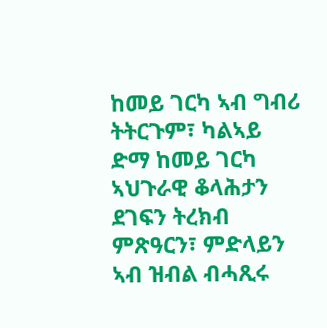ከመይ ገርካ ኣብ ግብሪ ትትርጉም፣ ካልኣይ ድማ ከመይ ገርካ ኣህጉራዊ ቆላሕታን ደገፍን ትረክብ ምጽዓርን፣ ምድላይን ኣብ ዝብል ብሓጺሩ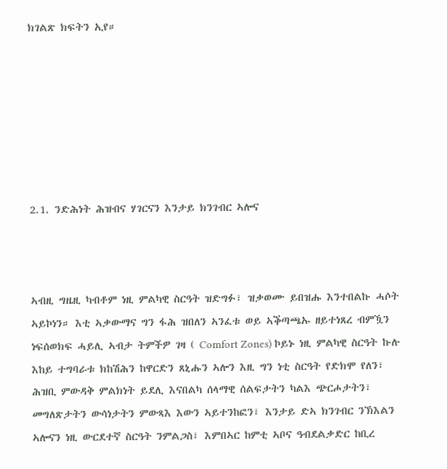ክገልጽ ክፍትን ኢየ።







2.1. ንድሕነት ሕዝብና ሃገርናን እንታይ ክንገብር ኣሎና



ኣብዚ ግዜዚ ካብቶም ነዚ ምልካዊ ስርዓት ዝድግፉ፣ ዝቃወሙ ይበዝሑ እንተበልኩ ሓሶት ኣይኮነን። እቲ ኣቃውማና ግን ፋሕ ዝበለን ኣንፈቱ ወይ ኣቕጣጫኡ ዘይተነጸረ ብምዃን ነፍሰወክፍ ሓይሊ ኣብታ ትምችዎ ገዛ ( Comfort Zones) ኮይኑ ነዚ ምልካዊ ስርዓት ኩሉ እከይ ተግባራቱ ክከሽሕን ከዋርድን ጸኒሑን ኣሎን እዚ ግን ነቲ ስርዓት የድክሞ የለን፣ ሕዝቢ ምውዳቅ ምልክነት ይደሊ እናበልካ ሰላማዊ ሰልፍታትን ካልእ ጭርሖታትን፣ መግለጽታትን ውሳነታትን ምውጻእ እውን ኣይተንከፎን፣ እንታይ ድኣ ክንገብር ንኽእልን ኣሎናን ነዚ ውርደተኛ ስርዓት ንምልጋስ፣ እምበኣር ከምቲ ኣቦና ዓብደልቃድር ከቢረ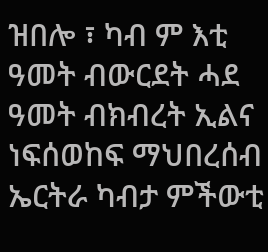ዝበሎ ፣ ካብ ም እቲ ዓመት ብውርደት ሓደ ዓመት ብክብረት ኢልና ነፍሰወከፍ ማህበረሰብ ኤርትራ ካብታ ምችውቲ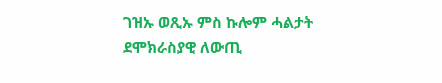ገዝኡ ወጺኡ ምስ ኩሎም ሓልታት ደሞክራስያዊ ለውጢ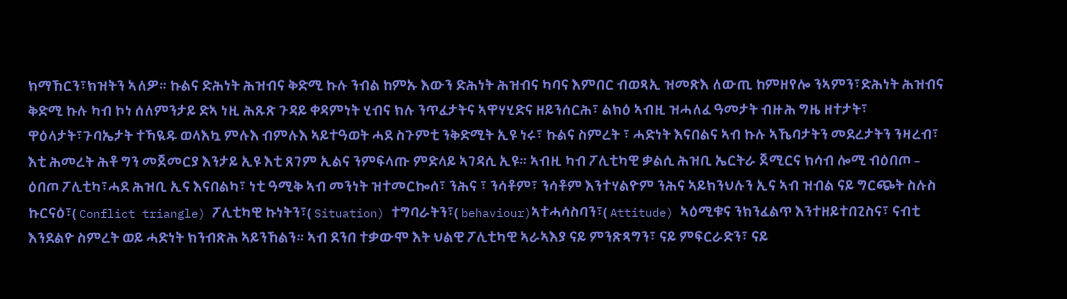ክማኸርን፣ክዝትን ኣለዎ። ኩልና ድሕነት ሕዝብና ቅድሚ ኩሉ ንብል ከምኡ እውን ድሕነት ሕዝብና ካባና እምበር ብወጻኢ ዝመጽእ ለውጢ ከምዘየሎ ንኣምን፣ድሕነት ሕዝብና ቅድሚ ኩሉ ካብ ኮነ ሰለምንታይ ድኣ ነዚ ሕጹጽ ጉዳይ ቀዳምነት ሂብና ክሉ ንጥፈታትና ኣዋሃሂድና ዘይንሰርሕ፣ ልክዕ ኣብዚ ዝሓለፈ ዓመታት ብዙሕ ግዜ ዘተታት፣ ዋዕላታት፣ጉባኤታት ተኻዪዱ ወላእኳ ምሉእ ብምሉእ ኣይተዓወት ሓደ ስጉምቲ ንቅድሚት ኢዩ ነሩ፣ ኩልና ስምረት ፣ ሓድነት እናበልና ኣብ ኩሉ ኣኼባታትን መደረታትን ንዛረብ፣ እቲ ሕመረት ሕቶ ግን መጀመርያ እንታይ ኢዩ እቲ ጸገም ኢልና ንምፍላጡ ምድላይ ኣገዳሲ ኢዩ። ኣብዚ ካብ ፖሊቲካዊ ቃልሲ ሕዝቢ ኤርትራ ጀሚርና ክሳብ ሎሚ ብዕበጦ – ዕበጦ ፖሊቲካ፣ሓደ ሕዝቢ ኢና እናበልካ፣ ነቲ ዓሚቅ ኣብ መንነት ዝተመርኰሰ፣ ንሕና ፣ ንሳቶም፣ ንሳቶም እንተሃልዮም ንሕና ኣይክንህሉን ኢና ኣብ ዝብል ናይ ግርጭት ስሉስ ኩርናዕ፣( Conflict triangle) ፖሊቲካዊ ኩነትን፣( Situation) ተግባራትን፣( behaviour)ኣተሓሳስባን፣( Attitude) ኣዕሚቁና ንክንፈልጥ እንተዘይተበጊስና፣ ናብቲ እንደልዮ ስምረት ወይ ሓድነት ክንብጽሕ ኣይንኸልን። ኣብ ደንበ ተቃውሞ እት ህልዊ ፖሊቲካዊ ኣራኣእያ ናይ ምንጽጻግን፣ ናይ ምፍርራድን፣ ናይ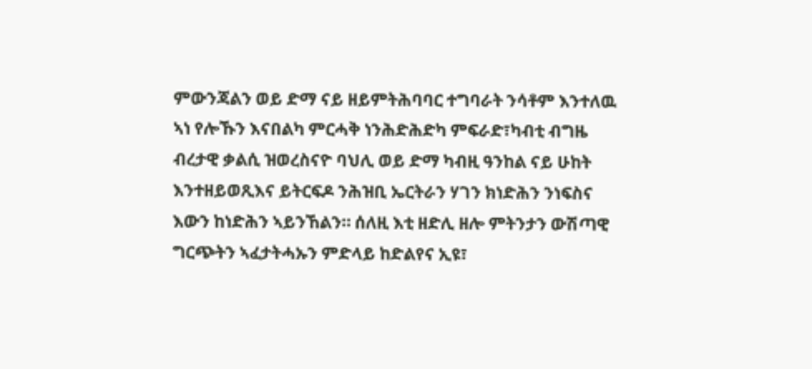ምውንጃልን ወይ ድማ ናይ ዘይምትሕባባር ተግባራት ንሳቶም እንተለዉ ኣነ የሎኹን እናበልካ ምርሓቅ ነንሕድሕድካ ምፍራድ፣ካብቲ ብግዜ ብረታዊ ቃልሲ ዝወረስናዮ ባህሊ ወይ ድማ ካብዚ ዓንከል ናይ ሁከት እንተዘይወጺእና ይትርፍዶ ንሕዝቢ ኤርትራን ሃገን ክነድሕን ንነፍስና እውን ከነድሕን ኣይንኸልን። ሰለዚ እቲ ዘድሊ ዘሎ ምትንታን ውሽጣዊ ግርጭትን ኣፈታትሓኡን ምድላይ ከድልየና ኢዩ፣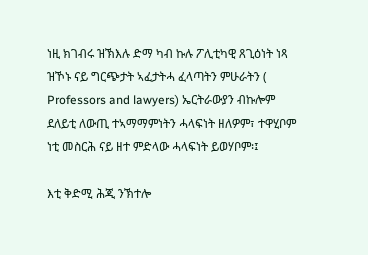ነዚ ክገብሩ ዝኽእሉ ድማ ካብ ኩሉ ፖሊቲካዊ ጸጊዕነት ነጻ ዝኾኑ ናይ ግርጭታት ኣፈታትሓ ፈላጣትን ምሁራትን ( Professors and lawyers) ኤርትራውያን ብኩሎም ደለይቲ ለውጢ ተኣማማምነትን ሓላፍነት ዘለዎም፣ ተዋሂቦም ነቲ መስርሕ ናይ ዘተ ምድላው ሓላፍነት ይወሃቦም፡፤

እቲ ቅድሚ ሕጂ ንኽተሎ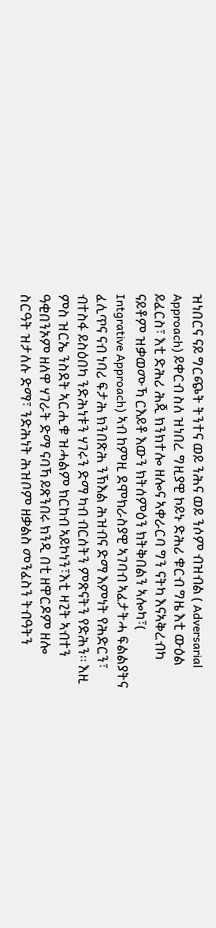ዝነበርና ናይ ግርጭት ትንተና ወይ ንሕና ወይ ንሶም ብዝብል ( Adversarial Approach) ይቀርብ ስለ ዝነበረ ግዚያዊ ኮይኑ ድሕሪ ቁርብ ግዜ እቲ ውዕል ይፈርስ፣ እቲ ድሕሪ ሕጂ ክንክተሎ ዘሎና ኣቀራርባ ግን ናትካ እናኣቅረብካ ናይቶም ዝቃወሙኻ ርእይቶ እውን ክትሰምዕን ክትቅበልን ኣሎካ፣( Intgrative Approach) ኣብ ከምዚ ደሞክራስያዊ ኣገባብ ኣፈታትሓ ፍልልያትና ፈሊጥና ናብ ነባሪ ፍታሕ ክንበጽሕ ንኽእል ሕዝብና ድማ እምነት የሕድርን፣ ብተስፋ ይስዕበካ ንድሕነቱን ሃገሩን ድማ ካብ ብርሰትን ምጽናትን የድሕን። እዚ ምስ ዝርኤ ንስደት ኣርሒቁ ዝሓልም ክርከብ ኣይኮነን፣እቲ ዛጊት ኣብተን ዓቂበንኦም ዘለዋ ሃገራት ድማ ናባኻ ይጽንበሩ ክንዲ በቲ ዘዋርዶም ዘሎ  ስርዓት ዝታለሉ ድማ፣ ንድሕነት ሕዝቦም ዘቃልስ መንፈስን ትብዓትን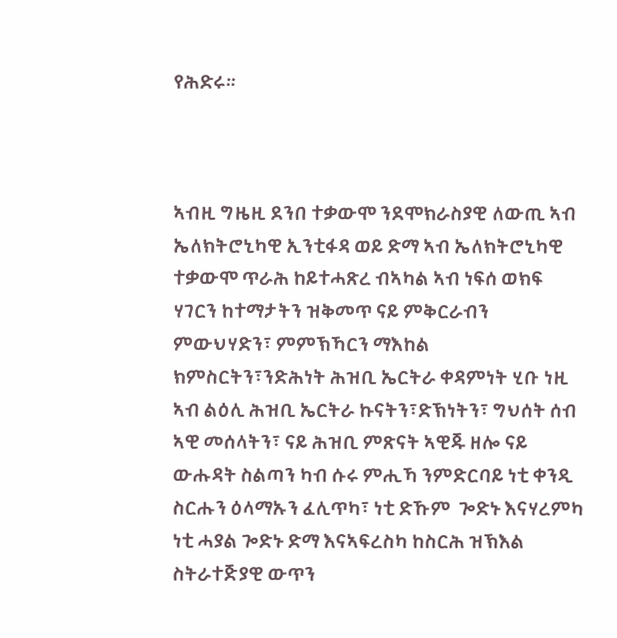የሕድሩ።



ኣብዚ ግዜዚ ደንበ ተቃውሞ ንደሞክራስያዊ ለውጢ ኣብ ኤለክትሮኒካዊ ኢንቲፋዳ ወይ ድማ ኣብ ኤለክትሮኒካዊ ተቃውሞ ጥራሕ ከይተሓጽረ ብኣካል ኣብ ነፍሰ ወክፍ ሃገርን ከተማታትን ዝቅመጥ ናይ ምቅርራብን ምውህሃድን፣ ምምኽኻርን ማእከል ክምስርትን፣ንድሕነት ሕዝቢ ኤርትራ ቀዳምነት ሂቡ ነዚ ኣብ ልዕሊ ሕዝቢ ኤርትራ ኩናትን፣ድኽነትን፣ ግህሰት ሰብ ኣዊ መሰላትን፣ ናይ ሕዝቢ ምጽናት ኣዊጁ ዘሎ ናይ ውሑዳት ስልጣን ካብ ሱሩ ምሒኻ ንምድርባይ ነቲ ቀንዲ ስርሑን ዕላማኡን ፈሊጥካ፣ ነቲ ድኹም  ጐድኑ እናሃረምካ ነቲ ሓያል ጐድኑ ድማ እናኣፍረስካ ከስርሕ ዝኽእል ስትራተጅያዊ ውጥን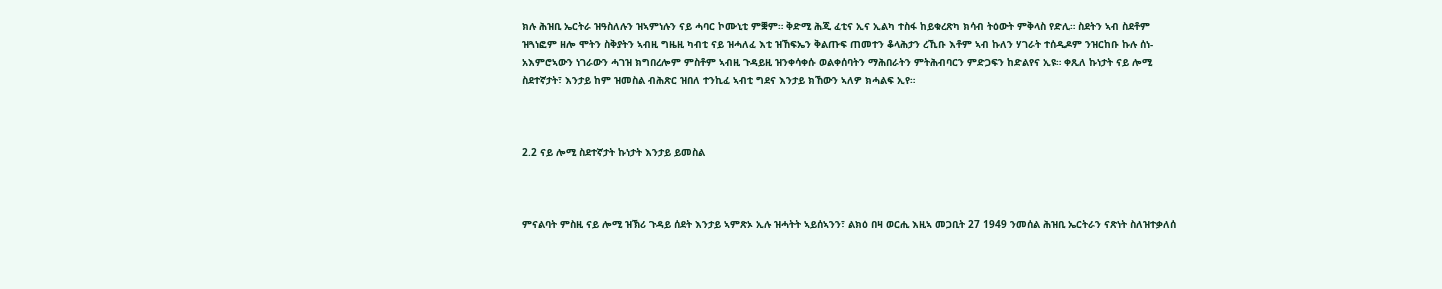ክሉ ሕዝቢ ኤርትራ ዝዓስለሉን ዝኣምነሉን ናይ ሓባር ኮሙኒቲ ምቛም። ቅድሚ ሕጂ ፈቲና ኢና ኢልካ ተስፋ ከይቁረጽካ ክሳብ ትዕውት ምቅላስ የድሊ። ስደትን ኣብ ስደቶም ዝጓነፎም ዘሎ ሞትን ስቅያትን ኣብዚ ግዜዚ ካብቲ ናይ ዝሓለፈ እቲ ዝኸፍኤን ቅልጡፍ ጠመተን ቆላሕታን ረኺቡ እቶም ኣብ ኩለን ሃገራት ተሰዲዶም ንዝርከቡ ኩሉ ሰነ- አእምሮኣውን ነገራውን ሓገዝ ክግበረሎም ምስቶም ኣብዚ ጉዳይዚ ዝንቀሳቀሱ ወልቀሰባትን ማሕበራትን ምትሕብባርን ምድጋፍን ከድልየና ኢዩ። ቀጺለ ኩነታት ናይ ሎሚ ስደተኛታት፣ እንታይ ከም ዝመስል ብሕጽር ዝበለ ተንኪፈ ኣብቲ ግደና እንታይ ክኸውን ኣለዎ ክሓልፍ ኢየ።



2.2 ናይ ሎሚ ስደተኛታት ኩነታት እንታይ ይመስል



ምናልባት ምስዚ ናይ ሎሚ ዝኽሪ ጉዳይ ሰደት እንታይ ኣምጽኦ ኢሉ ዝሓትት ኣይሰኣንን፣ ልክዕ በዛ ወርሒ እዚኣ መጋቢት 27 1949 ንመሰል ሕዝቢ ኤርትራን ናጽነት ስለዝተቃለሰ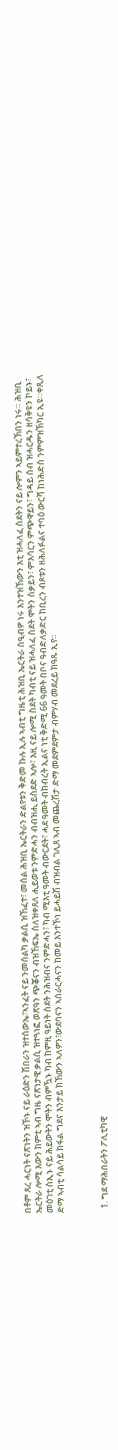በቶም ጸረ ሓርነት ናጽነትን ዝኾኑ ናይ ራዕድን ሽበራን ዝተሰውኤ፣ኣንፈት ናይ ንመሰልካ ቃልሲ ዝኸፈተ፣ መሰል ሕዝቢ ኤርትራን ድልየቱን ቅድመ ኩሉ ኢሉ ኣብቲ ግዜቲ ሕዝቢ ኤርትራ ስዒብዎ ነሩ እንተዝኸውን እቲ ዝሓለፈ ስደትን ናይ ሎምን ኣይምተረኽበን ነሩ። ሕዝቢ ኤርትራ ሎሚ እውን ከምቲ ኣብ ግዜ ናጽነታዊ ቃልሲ ዝተጓነፎ ወጽዓን ጭቖናን ብዝኸፍኤ ስለዝቀጸለ ሒይወቱ ንምድሓን ብብዝሒ ይስደድ ኣሎ፣ እዚ ናይ ሎሚ ስደት ካብቲ ናይ ዝሓለፈ ስደት ሞትን ስቃይን፣ ምእሳርን ምጭዋይን፣ ግዳይ ሰብ ዝሓርዱን ዘሳቅዩን ኮይኑ፣ መዕገቲ ስኢኑ ናይ ሕይውትን ሞትን ብምዃኑ ካብ ከምዚ ዓይነት ስደት ንሕዝብና ንምድሓን፣ ካብ ሚእቲ ዓመት ብውርደት፣ ሓደ ዓመት ብክብረት ኢልና ነቲ ቅድሚ 66 ዓመት በቦና ዓብድለቃድር ከቢረን ብጾቱን ዘሕለፉልና ተባዕ ውርሻ ከነሕድስ ንምምዝኽካር ኢዩ።ቀጺለ ድማ ኣብቲ ሳልሳይ ክፋል ግደና እንታይ ክኸውን ኣለዎን፣ውደባናን ኣሰራርሓናን ከመይ እንተኾነ ይሓይሽ ብዝብል ገሊጸ ኣብ መጨረሽታ ድማ መደምደምታ ብምሃብ መደረይ ክዓጹ ኢየ።



  1. ግደ ማሕበራትን ፖሊቲካዊ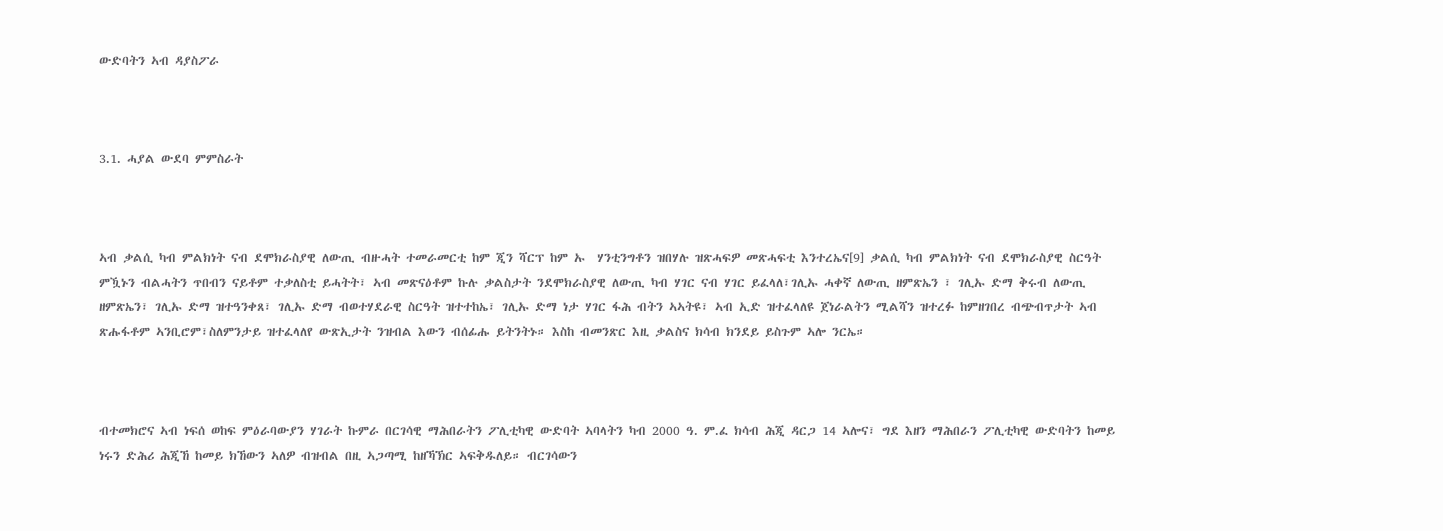ውድባትን ኣብ ዳያስፖራ



3.1. ሓያል ውደባ ምምስራት



ኣብ ቃልሲ ካብ ምልክነት ናብ ደሞክራስያዊ ለውጢ ብዙሓት ተመራመርቲ ከም ጂን ሻርፕ ከም ኡ  ሃንቲንግቶን ዝበሃሉ ዝጽሓፍዎ መጽሓፍቲ እንተረኤና[9] ቃልሲ ካብ ምልክነት ናብ ደሞክራስያዊ ስርዓት ምዃኑን ብልሓትን ጥበብን ናይቶም ተቃለስቲ ይሓትት፣ ኣብ መጽናዕቶም ኩሉ ቃልስታት ንደሞክራስያዊ ለውጢ ካብ ሃገር ናብ ሃገር ይፈላለ፣ገሊኡ ሓቀኛ ለውጢ ዘምጽኤን ፣ ገሊኡ ድማ ቅሩብ ለውጢ ዘምጽኤን፣ ገሊኡ ድማ ዝተዓንቀጸ፣ ገሊኡ ድማ ብወተሃደራዊ ስርዓት ዝተተከኤ፣ ገሊኡ ድማ ነታ ሃገር ፋሕ ብትን ኣኣትዩ፣ ኣብ ኢድ ዝተፈላለዩ ጀነራልትን ሚልሻን ዝተረፉ ከምዘገበረ ብጭብጥታት ኣብ ጽሑፋቶም ኣንቢሮም፣ስለምንታይ ዝተፈላለየ ውጽኢታት ንዝብል እውን ብሰፊሑ ይትንትኑ። እስከ ብመንጽር እዚ ቃልስና ክሳብ ክንደይ ይስጉም ኣሎ ንርኤ።



ብተመክሮና ኣብ ነፍሰ ወከፍ ምዕራባውያን ሃገራት ኩምራ በርገሳዊ ማሕበራትን ፖሊቲካዊ ውድባት ኣባላትን ካብ 2000 ዓ. ም.ፈ ክሳብ ሕጂ ዳርጋ 14 ኣሎና፣ ግደ እዘን ማሕበራን ፖሊቲካዊ ውድባትን ከመይ ነሩን ድሕሪ ሕጂኸ ከመይ ክኸውን ኣለዎ ብዝብል በዚ ኣጋጣሚ ከዘኻኽር ኣፍቅዱለይ። ብርገሳውን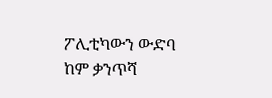ፖሊቲካውን ውድባ ከም ቃንጥሻ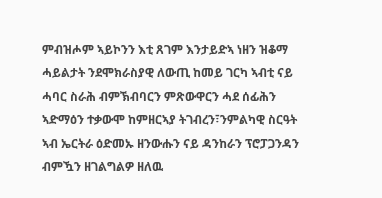ምብዝሖም ኣይኮንን እቲ ጸገም እንታይድኣ ነዘን ዝቆማ ሓይልታት ንደሞክራስያዊ ለውጢ ከመይ ገርካ ኣብቲ ናይ ሓባር ስራሕ ብምኽብባርን ምጽውዋርን ሓደ ሰፊሕን ኣድማዕን ተቃውሞ ከምዘርኣያ ትገብረን፣ንምልካዊ ስርዓት ኣብ ኤርትራ ዕድመኡ ዘንውሑን ናይ ዳንከራን ፕሮፓጋንዳን ብምዃን ዘገልግልዎ ዘለዉ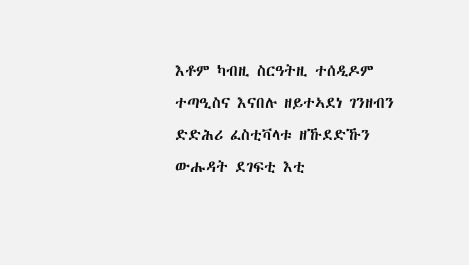እቶም ካብዚ ስርዓትዚ ተሰዲዶም ተጣዒስና እናበሉ ዘይተኣደነ ገንዘብን ድድሕሪ ፈስቲቫላቱ ዘኹደድኹን ውሑዳት ደገፍቲ እቲ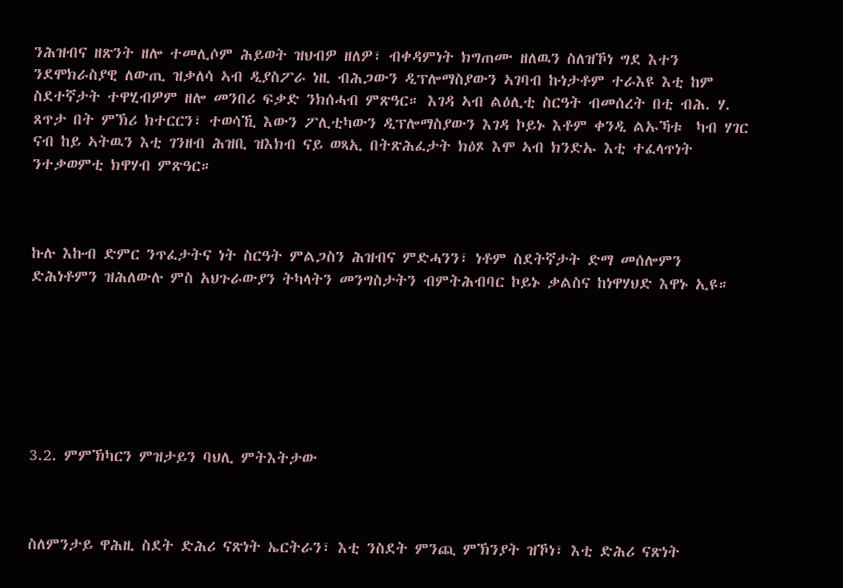ንሕዝብና ዘጽንት ዘሎ ተመሊሶም ሕይወት ዝህብዎ ዘለዎ፣ ብቀዳምነት ክግጠሙ ዘለዉን ስለዝኾነ ግደ እተን ንደሞክራስያዊ ለውጢ ዝቃለሳ ኣብ ዲያስፖራ ነዚ ብሕጋውን ዲፕሎማስያውን ኣገባብ ኩነታቶም ተራእዩ እቲ ከም ስደተኛታት ተዋሂብዎም ዘሎ መንበሪ ፍቃድ ንክሰሓብ ምጽዓር። እገዳ ኣብ ልዕሊቲ ስርዓት ብመሰረት በቲ ብሕ. ሃ. ጸጥታ በት ምኽሪ ክተርርን፣ ተወሳኺ እውን ፖሊቲካውን ዲፕሎማስያውን እገዳ ኮይኑ እቶም ቀንዲ ልኡኻቱ  ካብ ሃገር ናብ ከይ ኣትዉን እቲ ገንዘብ ሕዝቢ ዝእክብ ናይ ወጻኢ በትጽሕፈታት ክዕጾ እሞ ኣብ ክንድኡ እቲ ተፈላጥነት ንተቃወምቲ ክዋሃብ ምጽዓር።



ኩሉ እኩብ ድምር ንጥፈታትና ነት ስርዓት ምልጋስን ሕዝብና ምድሓንን፣ ነቶም ስደትኛታት ድማ መሰሎምን ድሕነቶምን ዝሕለውሉ ምስ አህጉራውያን ትካላትን መንግስታትን ብምትሕብባር ኮይኑ ቃልስና ከነዋሃህድ እዋኑ ኢዩ።







3.2. ምምኽካርን ምዝታይን ባህሊ ምትእትታው



ስለምንታይ ዋሕዚ ስደት ድሕሪ ናጽነት ኤርትራን፣ እቲ ንስደት ምንጪ ምኽንያት ዝኾነ፣ እቲ ድሕሪ ናጽነት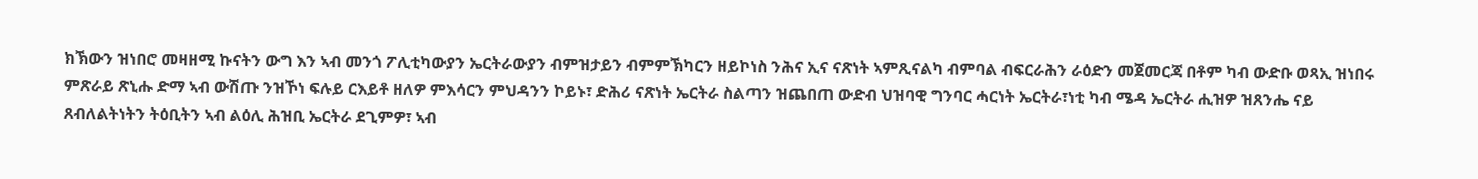ክኽውን ዝነበሮ መዛዘሚ ኩናትን ውግ እን ኣብ መንጎ ፖሊቲካውያን ኤርትራውያን ብምዝታይን ብምምኽካርን ዘይኮነስ ንሕና ኢና ናጽነት ኣምጺናልካ ብምባል ብፍርራሕን ራዕድን መጀመርጃ በቶም ካብ ውድቡ ወጻኢ ዝነበሩ ምጽራይ ጽኒሑ ድማ ኣብ ውሽጡ ንዝኾነ ፍሉይ ርእይቶ ዘለዎ ምእሳርን ምህዳንን ኮይኑ፣ ድሕሪ ናጽነት ኤርትራ ስልጣን ዝጨበጠ ውድብ ህዝባዊ ግንባር ሓርነት ኤርትራ፣ነቲ ካብ ሜዳ ኤርትራ ሒዝዎ ዝጸንሔ ናይ ጸብለልትነትን ትዕቢትን ኣብ ልዕሊ ሕዝቢ ኤርትራ ደጊምዎ፣ ኣብ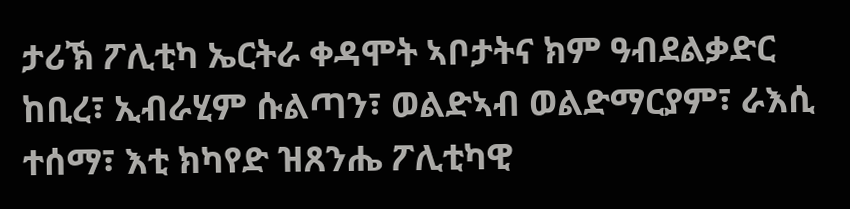ታሪኽ ፖሊቲካ ኤርትራ ቀዳሞት ኣቦታትና ክም ዓብደልቃድር ከቢረ፣ ኢብራሂም ሱልጣን፣ ወልድኣብ ወልድማርያም፣ ራእሲ ተሰማ፣ እቲ ክካየድ ዝጸንሔ ፖሊቲካዊ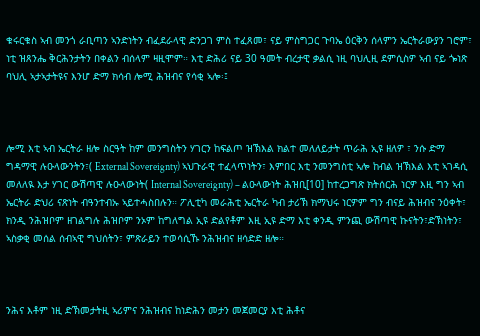ቁሩርቁስ ኣብ መንጎ ራቢጣን ኣንድነትን ብፈደራላዊ ድንጋገ ምስ ተፈጸመ፣ ናይ ምስግጋር ጉባኤ ዕርቅን ሰላምን ኤርትራውያን ገሮም፣ ነቲ ዝጸንሔ ቅርሕንታትን በቀልን ብሰላም ዛዚሞም። እቲ ድሕሪ ናይ 30 ዓመት ብረታዊ ቃልሲ ነዚ ባህሊዚ ደምሲስዎ ኣብ ናይ ጐነጽ ባህሊ ኣታኣታትዩና እንሆ ድማ ክሳብ ሎሚ ሕዝብና የሳቂ ኣሎ፡፤



ሎሚ እቲ ኣብ ኤርትራ ዘሎ ስርዓት ከም መንግስትን ሃገርን ከፍልጦ ዝኽእል ክልተ መለለይታት ጥራሕ ኢዩ ዘለዎ ፣ ንሱ ድማ ግዳማዊ ሉዑላውንትን፣( External Sovereignty) ኣህጉራዊ ተፈላጥነትን፣ እምበር እቲ ንመንግስቲ ኣሎ ከብል ዝኽእል እቲ ኣገዳሲ መለለዪ እታ ሃገር ውሽጣዊ ሉዑላውነት( Internal Sovereignty) – ልዑላውነት ሕዝቢ[10] ከተረጋግጽ ክትሰርሕ ነርዎ እዚ ግን ኣብ ኤርትራ ድህሪ ናጽነት ብዓንተብኡ ኣይተሓስበሉን። ፖሊቲካ መራሕቲ ኤርትራ ካብ ታሪኽ ክማህሩ ነርዎም ግን ብናይ ሕዝብና ንዕቀት፣ ክንዲ ንሕዝቦም ዘገልግሉ ሕዝቦም ንኦም ከግለግል ኢዩ ድልየቶም እዚ ኢዩ ድማ እቲ ቀንዲ ምንጪ ውሽጣዊ ኩናትን፣ድኽነትን፣ ኣስቃቂ መሰል ሰብኣዊ ግህሰትን፣ ምጽራይን ተወሳሲኹ ንሕዝብና ዘሳድድ ዘሎ።



ንሕና እቶም ነዚ ድኽመታትዚ ኣሪምና ንሕዝብና ከነድሕን መታን መጀመርያ እቲ ሕቶና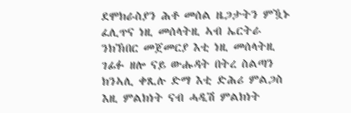ደሞክራስያን ሕቶ መሰል ዜጋታትን ምዃኑ ፈሊጥና ነዚ መሰላትዚ ኣብ ኤርትራ ንክኽበር መጀመርያ እቲ ነዚ መሰላትዚ ገፊፉ ዘሎ ናይ ውሑዳት በትረ ስልጣን ክንኣሊ ቀጺሉ ድማ እቲ ድሕሪ ምልጋስ እዚ ምልክነት ናብ ሓዲሽ ምልክነት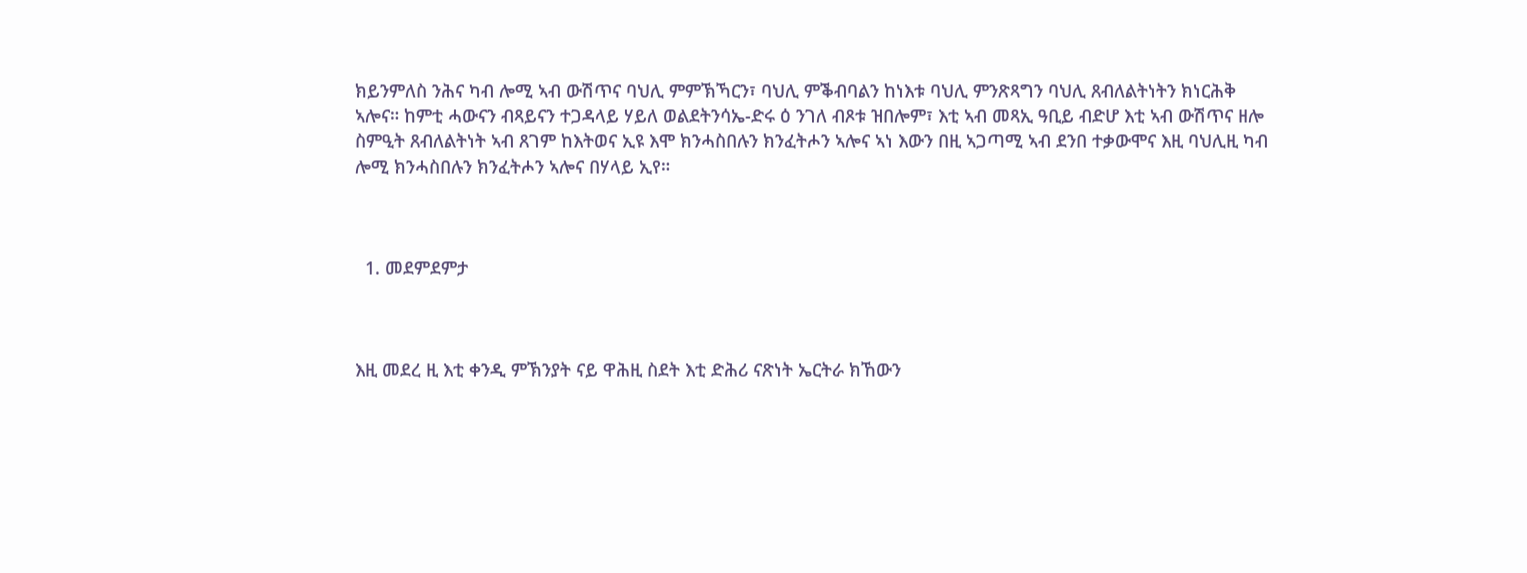ክይንምለስ ንሕና ካብ ሎሚ ኣብ ውሽጥና ባህሊ ምምኽኻርን፣ ባህሊ ምቕብባልን ከነእቱ ባህሊ ምንጽጻግን ባህሊ ጸብለልትነትን ክነርሕቅ ኣሎና። ከምቲ ሓውናን ብጻይናን ተጋዳላይ ሃይለ ወልደትንሳኤ-ድሩ ዕ ንገለ ብጾቱ ዝበሎም፣ እቲ ኣብ መጻኢ ዓቢይ ብድሆ እቲ ኣብ ውሽጥና ዘሎ ስምዒት ጸብለልትነት ኣብ ጸገም ከእትወና ኢዩ እሞ ክንሓስበሉን ክንፈትሖን ኣሎና ኣነ እውን በዚ ኣጋጣሚ ኣብ ደንበ ተቃውሞና እዚ ባህሊዚ ካብ ሎሚ ክንሓስበሉን ክንፈትሖን ኣሎና በሃላይ ኢየ።



  1. መደምደምታ



እዚ መደረ ዚ እቲ ቀንዲ ምኽንያት ናይ ዋሕዚ ስደት እቲ ድሕሪ ናጽነት ኤርትራ ክኸውን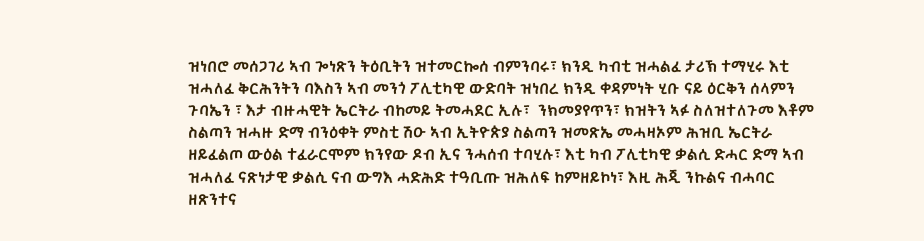ዝነበሮ መሰጋገሪ ኣብ ጐነጽን ትዕቢትን ዝተመርኰሰ ብምንባሩ፣ ክንዲ ካብቲ ዝሓልፈ ታሪኽ ተማሂሩ እቲ ዝሓለፈ ቅርሕንትን ባእስን ኣብ መንጎ ፖሊቲካዊ ውድባት ዝነበረ ክንዲ ቀዳምነት ሂቡ ናይ ዕርቅን ሰላምን ጉባኤን ፣ እታ ብዙሓዊት ኤርትራ ብከመይ ትመሓደር ኢሉ፣  ንክመያየጥን፣ ክዝትን ኣፉ ስለዝተለጉመ እቶም ስልጣን ዝሓዙ ድማ ብንዕቀት ምስቲ ሽዑ ኣብ ኢትዮጵያ ስልጣን ዝመጽኤ መሓዛኦም ሕዝቢ ኤርትራ ዘይፈልጦ ውዕል ተፈራርሞም ክንየው ዶብ ኢና ንሓሰብ ተባሂሉ፣ እቲ ካብ ፖሊቲካዊ ቃልሲ ድሓር ድማ ኣብ ዝሓለፈ ናጽነታዊ ቃልሲ ናብ ውግእ ሓድሕድ ተዓቢጡ ዝሕለፍ ከምዘይኮነ፣ እዚ ሕጂ ንኩልና ብሓባር ዘጽንተና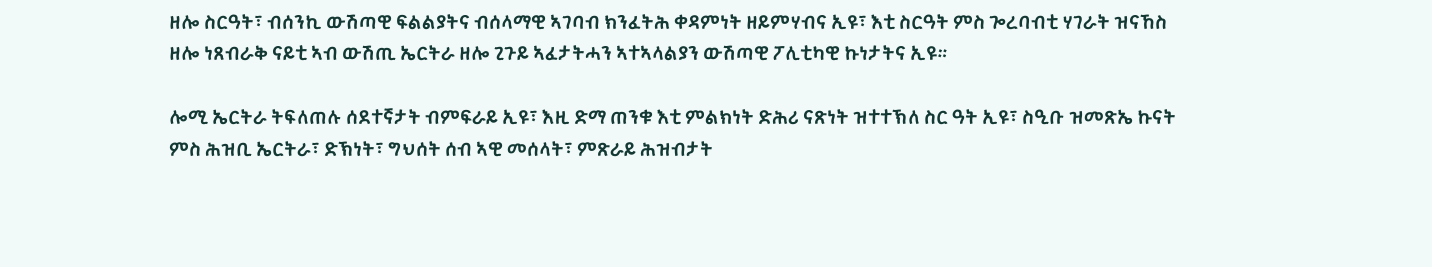ዘሎ ስርዓት፣ ብሰንኪ ውሽጣዊ ፍልልያትና ብሰላማዊ ኣገባብ ክንፈትሕ ቀዳምነት ዘይምሃብና ኢዩ፣ እቲ ስርዓት ምስ ጐረባብቲ ሃገራት ዝናኸስ ዘሎ ነጸብራቅ ናይቲ ኣብ ውሽጢ ኤርትራ ዘሎ ጊጉይ ኣፈታትሓን ኣተኣላልያን ውሽጣዊ ፖሊቲካዊ ኩነታትና ኢዩ።

ሎሚ ኤርትራ ትፍለጠሉ ሰደተኛታት ብምፍራይ ኢዩ፣ እዚ ድማ ጠንቁ እቲ ምልክነት ድሕሪ ናጽነት ዝተተኽለ ስር ዓት ኢዩ፣ ስዒቡ ዝመጽኤ ኩናት ምስ ሕዝቢ ኤርትራ፣ ድኽነት፣ ግህሰት ሰብ ኣዊ መሰላት፣ ምጽራይ ሕዝብታት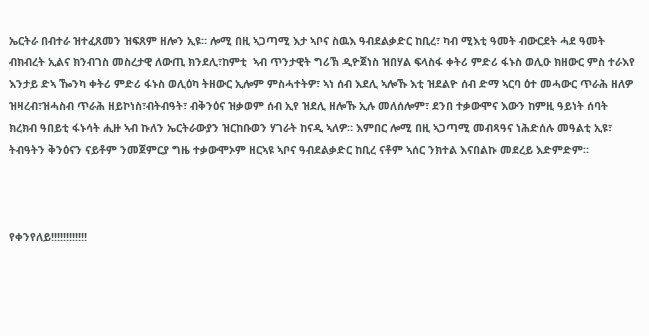ኤርትራ በብተራ ዝተፈጸመን ዝፍጸም ዘሎን ኢዩ። ሎሚ በዚ ኣጋጣሚ እታ ኣቦና ስዉእ ዓብደልቃድር ከቢረ፣ ካብ ሚእቲ ዓመት ብውርደት ሓደ ዓመት ብክብረት ኢልና ክንብገስ መስረታዊ ለውጢ ክንደሊ፣ከምቲ  ኣብ ጥንታዊት ግሪኽ ዲዮጀነስ ዝበሃል ፍላስፋ ቀትሪ ምድሪ ፋኑስ ወሊዑ ክዘውር ምስ ተራእየ እንታይ ድኣ ዀንካ ቀትሪ ምድሪ ፋኑስ ወሊዕካ ትዘውር ኢሎም ምስሓተትዎ፣ ኣነ ሰብ እደሊ ኣሎኹ እቲ ዝደልዮ ሰብ ድማ ኣርባ ዕተ መሓውር ጥራሕ ዘለዎ ዝዛረብ፣ዝሓስብ ጥራሕ ዘይኮነስ፣ብትብዓት፣ ብቅንዕና ዝቃወም ሰብ ኢየ ዝደሊ ዘሎኹ ኢሉ መለሰሎም፣ ደንበ ተቃውሞና እውን ከምዚ ዓይነት ሰባት ክረክብ ዓበይቲ ፋኑሳት ሒዙ ኣብ ኩለን ኤርትራውያን ዝርከቡወን ሃገራት ከናዲ ኣለዎ። እምበር ሎሚ በዚ ኣጋጣሚ መብጻዓና ነሕድሰሉ መዓልቲ ኢዩ፣ ትብዓትን ቅንዕናን ናይቶም ንመጀምርያ ግዜ ተቃውሞኦም ዘርኣዩ ኣቦና ዓብደልቃድር ከቢረ ናቶም ኣሰር ንክተል እናበልኩ መደረይ እድምድም።



የቀንየለይ!!!!!!!!!!!!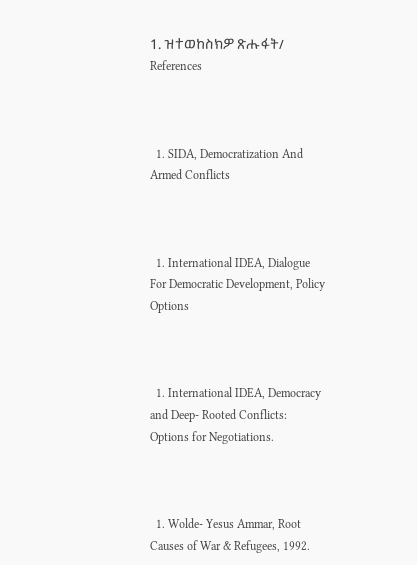1. ዝተወከስክዎ ጽሑፋት/ References



  1. SIDA, Democratization And Armed Conflicts



  1. International IDEA, Dialogue For Democratic Development, Policy Options



  1. International IDEA, Democracy and Deep- Rooted Conflicts: Options for Negotiations.



  1. Wolde- Yesus Ammar, Root Causes of War & Refugees, 1992.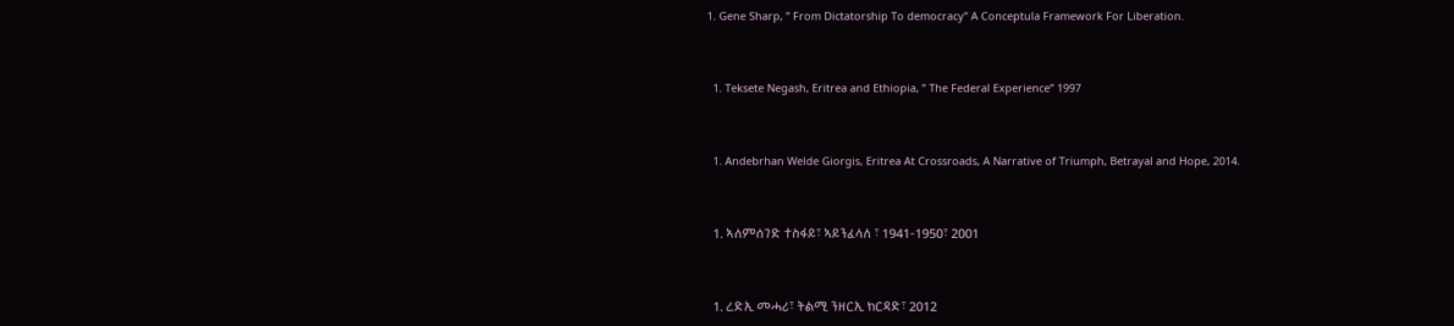1. Gene Sharp, ” From Dictatorship To democracy” A Conceptula Framework For Liberation.



  1. Teksete Negash, Eritrea and Ethiopia, ” The Federal Experience” 1997



  1. Andebrhan Welde Giorgis, Eritrea At Crossroads, A Narrative of Triumph, Betrayal and Hope, 2014.



  1. ኣለምሰገድ ተስፋይ፣ ኣይንፈላለ ፣ 1941-1950፣ 2001



  1. ረድኢ መሓሪ፣ ትልሚ ንዘርኢ ክርዳድ፣ 2012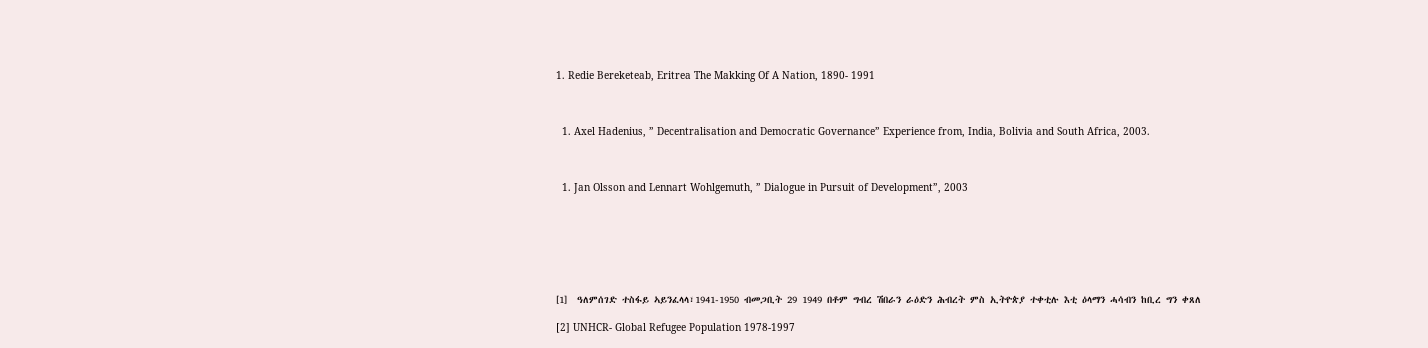1. Redie Bereketeab, Eritrea The Makking Of A Nation, 1890- 1991



  1. Axel Hadenius, ” Decentralisation and Democratic Governance” Experience from, India, Bolivia and South Africa, 2003.



  1. Jan Olsson and Lennart Wohlgemuth, ” Dialogue in Pursuit of Development”, 2003







[1]  ዓለምሰገድ ተስፋይ ኣይንፈላላ፣1941-1950 ብመጋቢት 29 1949 በቶም ግብረ ሽበራን ራዕድን ሕብረት ምስ ኢትዮጵያ ተቀቲሉ እቲ ዕላማን ሓሳብን ከቢረ ግን ቀጸለ

[2] UNHCR- Global Refugee Population 1978-1997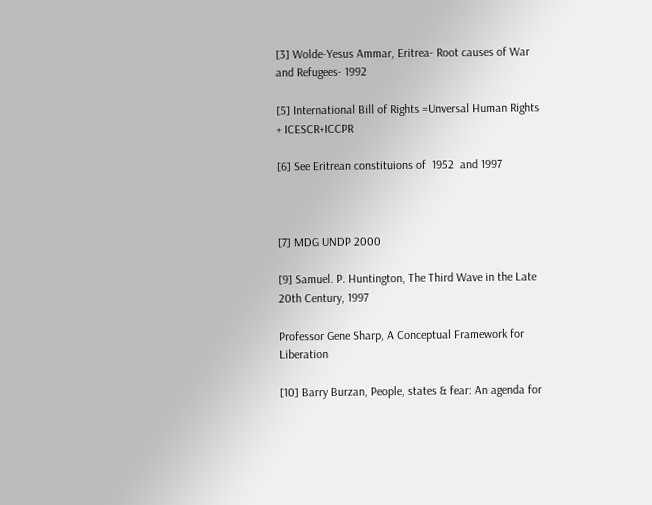[3] Wolde-Yesus Ammar, Eritrea- Root causes of War and Refugees- 1992

[5] International Bill of Rights =Unversal Human Rights + ICESCR+ICCPR

[6] See Eritrean constituions of  1952  and 1997



[7] MDG UNDP 2000

[9] Samuel. P. Huntington, The Third Wave in the Late 20th Century, 1997

Professor Gene Sharp, A Conceptual Framework for Liberation

[10] Barry Burzan, People, states & fear: An agenda for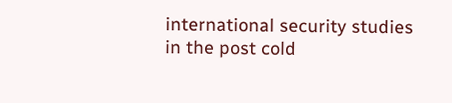international security studies in the post cold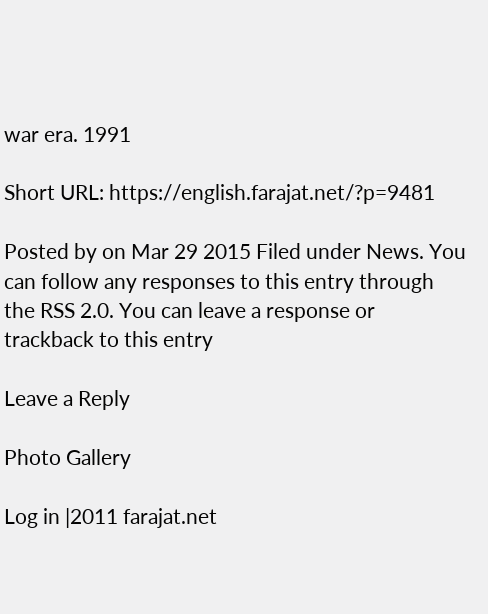war era. 1991

Short URL: https://english.farajat.net/?p=9481

Posted by on Mar 29 2015 Filed under News. You can follow any responses to this entry through the RSS 2.0. You can leave a response or trackback to this entry

Leave a Reply

Photo Gallery

Log in |2011 farajat.net